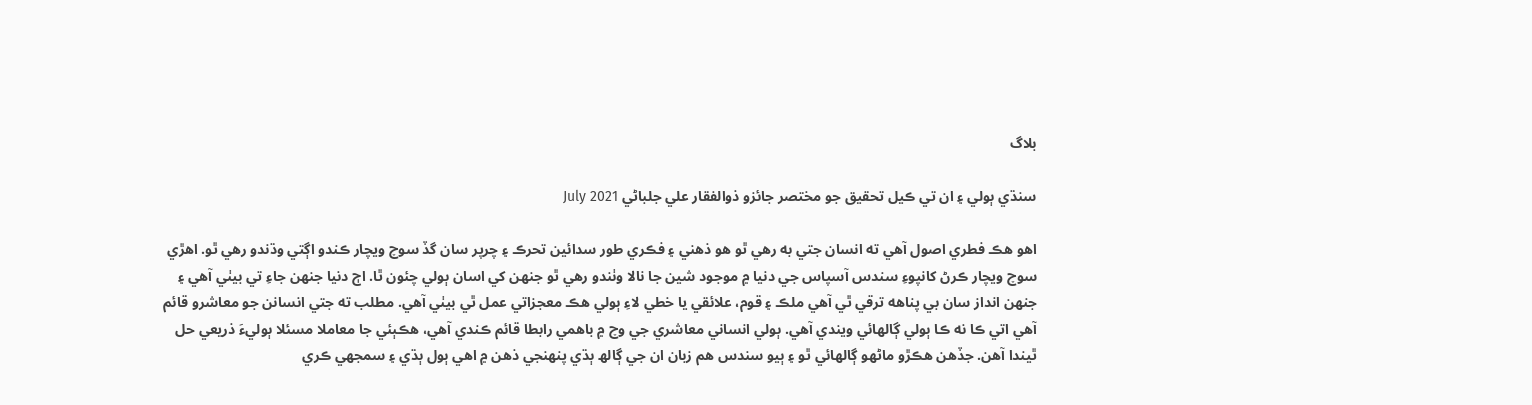بلاگ

سنڌي ٻولي ۽ ان تي ڪيل تحقيق جو مختصر جائزو ذوالفقار علي جلباڻي July 2021

اهو هڪ فطري اصول آهي ته انسان جتي به رهي ٿو هو ذهني ۽ فڪري طور سدائين تحرڪ ۽ چرپر سان گڏ سوچ ويچار ڪندو اڳتي وڌندو رهي ٿو. اهڙي سوچ ويچار ڪرڻ کانپوءِ سندس آسپاس جي دنيا ۾ موجود شين جا نالا وٺندو رهي ٿو جنهن کي اسان ٻولي چئون ٿا. اڄ دنيا جنهن جاءِ تي بيٺي آهي ۽ جنهن انداز سان بي پناهه ترقي ٿي آهي ملڪ ۽ قوم، علائقي يا خطي لاءِ ٻولي هڪ معجزاتي عمل ٿي بيٺي آهي. مطلب ته جتي انسانن جو معاشرو قائم آهي اتي ڪا نه ڪا ٻولي ڳالهائي ويندي آهي. ٻولي انساني معاشري جي وچ ۾ باهمي رابطا قائم ڪندي آهي، هڪٻئي جا معاملا مسئلا ٻوليءَ ذريعي حل ٿيندا آهن. جڏهن هڪڙو ماڻهو ڳالهائي ٿو ۽ ٻيو سندس هم زبان ان جي ڳالھ ٻڌي پنهنجي ذهن ۾ اهي ٻول ٻڌي ۽ سمجهي ڪري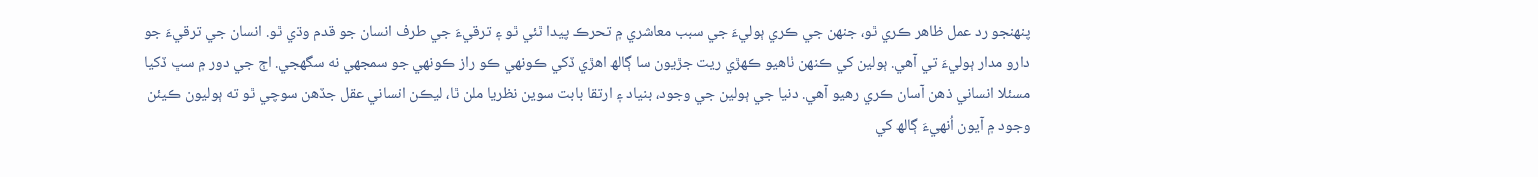پنهنجو رد عمل ظاهر ڪري ٿو، جنهن جي ڪري ٻوليءَ جي سبب معاشري ۾ تحرڪ پيدا ٿئي ٿو ۽ ترقيءَ جي طرف انسان جو قدم وڌي ٿو. انسان جي ترقيءَ جو دارو مدار ٻوليءَ تي آهي. ٻولين کي ڪنهن ٺاهيو ڪهڙي ريت جڙيون سا ڳالھ اهڙي ڏکي ڪونهي ڪو راز ڪونهي جو سمجهي نه سگهجي. اڄ جي دور ۾ سڀ ڏکيا مسئلا انساني ذهن آسان ڪري رهيو آهي. دنيا جي ٻولين جي وجود، بنياد ۽ ارتقا بابت سوين نظريا ملن ٿا، ليڪن انساني عقل جڏهن سوچي ٿو ته ٻوليون ڪيئن وجود ۾ آيون اُنهيءَ ڳالھ کي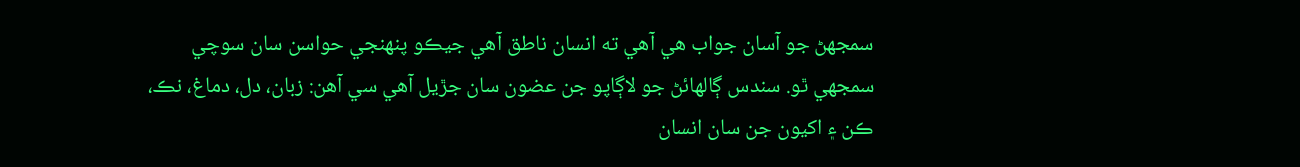سمجهڻ جو آسان جواب هي آهي ته انسان ناطق آهي جيڪو پنهنجي حواسن سان سوچي سمجهي ٿو. سندس ڳالهائڻ جو لاڳاپو جن عضون سان جڙيل آهي سي آهن: زبان، دل، دماغ، نڪ، ڪن ۽ اکيون جن سان انسان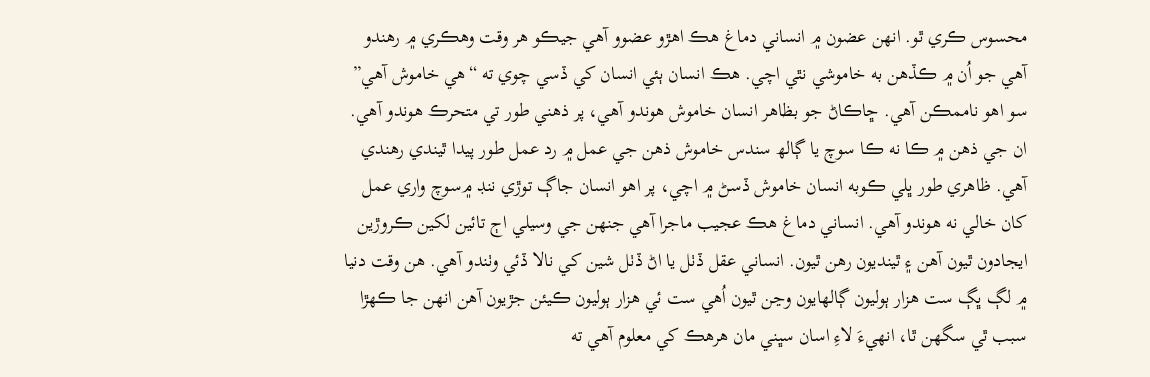محسوس ڪري ٿو. انهن عضون ۾ انساني دماغ هڪ اهڙو عضوو آهي جيڪو هر وقت وهڪري ۾ رهندو آهي جو اُن ۾ ڪڏهن به خاموشي نٿي اچي. هڪ انسان ٻئي انسان کي ڏسي چوي ته “هي خاموش آهي” سو اهو ناممڪن آهي. ڇاڪاڻ جو بظاهر انسان خاموش هوندو آهي، پر ذهني طور تي متحرڪ هوندو آهي. ان جي ذهن ۾ ڪا نه ڪا سوچ يا ڳالھ سندس خاموش ذهن جي عمل ۾ رد عمل طور پيدا ٿيندي رهندي آهي. ظاهري طور ڀلي ڪوبه انسان خاموش ڏسڻ ۾ اچي، پر اهو انسان جاڳ توڙي ننڊ ۾سوچ واري عمل کان خالي نه هوندو آهي. انساني دماغ هڪ عجيب ماجرا آهي جنهن جي وسيلي اڄ تائين لکين ڪروڙين ايجادون ٿيون آهن ۽ ٿينديون رهن ٿيون. انساني عقل ڏٺل يا اڻ ڏٺل شين کي نالا ڏئي وٺندو آهي. هن وقت دنيا ۾ لڳ ڀڳ ست هزار ٻوليون ڳالهايون وڃن ٿيون اُهي ست ئي هزار ٻوليون ڪيئن جڙيون آهن انهن جا ڪهڙا سبب ٿي سگهن ٿا، انهيءَ لاءِ اسان سڀني مان هرهڪ کي معلوم آهي ته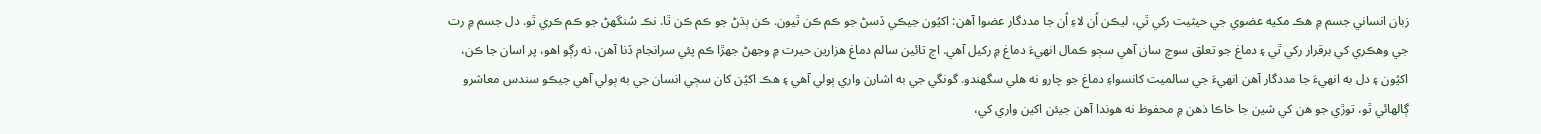زبان انساني جسم ۾ هڪ مکيه عضوي جي حيثيت رکي ٿي، ليڪن اُن لاءِ اُن جا مددگار عضوا آهن: اکيُون جيڪي ڏسڻ جو ڪم ڪن ٿيون. ڪن ٻڌڻ جو ڪم ڪن ٿا. نڪ سُنگهڻ جو ڪم ڪري ٿو. دل جسم ۾ رت جي وهڪري کي برقرار رکي ٿي ۽ دماغ جو تعلق سوچ سان آهي سڄو ڪمال انهيءَ دماغ ۾ رکيل آهي. اڄ تائين سالم دماغ هزارين حيرت ۾ وجهڻ جهڙا ڪم پئي سرانجام ڏنا آهن، نه رڳو اهو، پر اسان جا ڪن، اکيُون ۽ دل به انهيءَ جا مددگار آهن انهيءَ جي سالميت کانسواءِ دماغ جو چارو نه هلي سگهندو. گونگي جي به اشارن واري ٻولي آهي ۽ هڪ اکيُن کان سڄي انسان جي به ٻولي آهي جيڪو سندس معاشرو ڳالهائي ٿو، توڙي جو هن کي شين جا خاڪا ذهن ۾ محفوظ نه هوندا آهن جيئن اکين واري کي،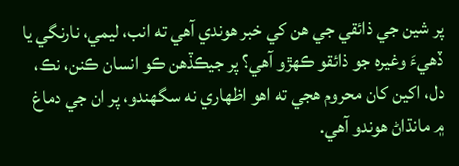پر شين جي ذائقي جي هن کي خبر هوندي آهي ته انب، ليمي، نارنگي يا ڏهيءَ وغيره جو ذائقو ڪهڙو آهي؟ پر جيڪڏهن ڪو انسان ڪنن، نڪ، دل، اکين کان محروم هجي ته اهو اظهاري نه سگهندو، پر ان جي دماغ ۾ مانڌاڻ هوندو آهي.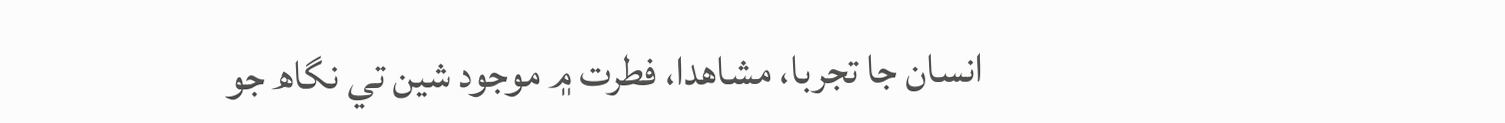انسان جا تجربا، مشاهدا، فطرت ۾ موجود شين تي نگاھ جو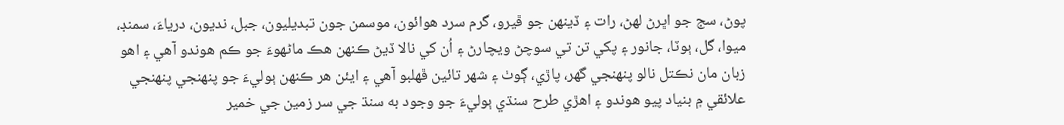پوڻ، سج جو اڀرڻ لهڻ، رات ۽ ڏينهن جو ڦيرو، گرم سرد هوائون، موسمن جون تبديليون، جبل، نديون، درياءَ، سمنڊ، ميوا، گل، ٻوٽا، جانور ۽ پکي تن تي سوچڻ ويچارڻ ۽ اُن کي نالا ڏيڻ ڪنهن هڪ ماڻهوءَ جو ڪم هوندو آهي ۽ اهو زبان مان نڪتل نالو پنهنجي گهر، پاڙي، ڳوٺ ۽ شهر تائين ڦهلبو آهي ۽ ايئن هر ڪنهن ٻوليءَ جو پنهنجي پنهنجي علائقي ۾ بنياد پيو هوندو ۽ اهڙي طرح سنڌي ٻوليءَ جو وجود به سنڌ جي سر زمين جي خمير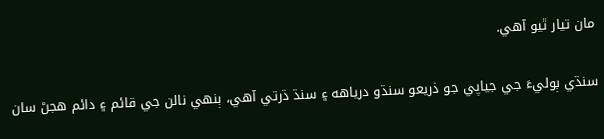مان تيار ٿيو آهي.

سنڌي ٻوليءَ جي جياپي جو ذريعو سنڌو درياهه ۽ سنڌ ڌرتي آهي، ٻنهي نالن جي قائم ۽ دائم هجڻ سان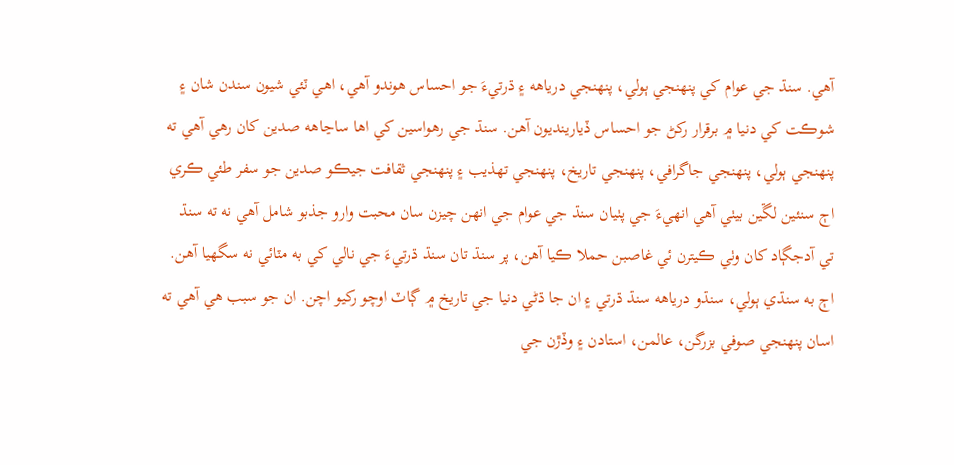آهي. سنڌ جي عوام کي پنهنجي ٻولي، پنهنجي درياهه ۽ ڌرتيءَ جو احساس هوندو آهي، اهي ٽئي شيون سندن شان ۽ شوڪت کي دنيا ۾ برقرار رکڻ جو احساس ڏيارينديون آهن. سنڌ جي رهواسين کي اها ساڃاهه صدين کان رهي آهي ته پنهنجي ٻولي، پنهنجي جاگرافي، پنهنجي تاريخ، پنهنجي تهذيب ۽ پنهنجي ثقافت جيڪو صدين جو سفر طئي ڪري اڄ سنئين لڱين بيٺي آهي انهيءَ جي پٺيان سنڌ جي عوام جي انهن چيزن سان محبت وارو جذبو شامل آهي نه ته سنڌ تي آدجڳاد کان وٺي ڪيترن ئي غاصبن حملا ڪيا آهن، پر سنڌ تان سنڌ ڌرتيءَ جي نالي کي به مٽائي نه سگهيا آهن. اڄ به سنڌي ٻولي، سنڌو درياهه سنڌ ڌرتي ۽ ان جا ڌڻي دنيا جي تاريخ ۾ ڳاٽ اوچو رکيو اچن. ان جو سبب هي آهي ته اسان پنهنجي صوفي بزرگن، عالمن، استادن ۽ وڏڙن جي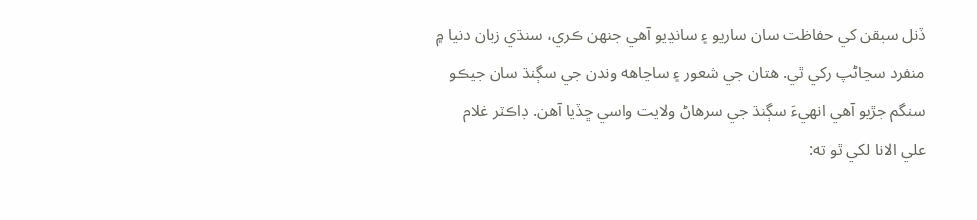ڏنل سبقن کي حفاظت سان ساريو ۽ سانڍيو آهي جنهن ڪري، سنڌي زبان دنيا ۾ منفرد سڃاڻپ رکي ٿي. هتان جي شعور ۽ ساڃاهه وندن جي سڳنڌ سان جيڪو سنگم جڙيو آهي انهيءَ سڳنڌ جي سرهاڻ ولايت واسي ڇڏيا آهن. ڊاڪٽر غلام علي الانا لکي ٿو ته: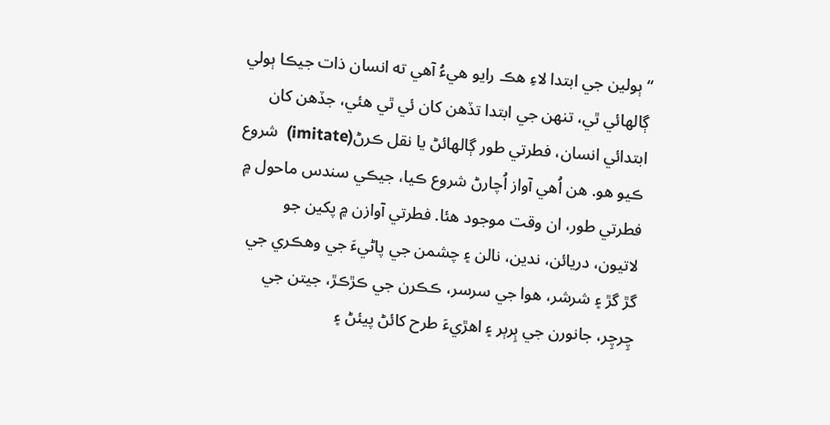“ٻولين جي ابتدا لاءِ هڪ رايو هيءُ آهي ته انسان ذات جيڪا ٻولي ڳالهائي ٿي، تنهن جي ابتدا تڏهن کان ئي ٿي هئي، جڏهن کان ابتدائي انسان، فطرتي طور ڳالهائڻ يا نقل ڪرڻ(imitate)  شروع ڪيو هو. هن اُهي آواز اُچارڻ شروع ڪيا، جيڪي سندس ماحول ۾ فطرتي طور، ان وقت موجود هئا. فطرتي آوازن ۾ پکين جو لاتيون، دريائن، ندين، نالن ۽ چشمن جي پاڻيءَ جي وهڪري جي گڙ گڙ ۽ شرشر، هوا جي سرسر، ڪڪرن جي ڪڙڪڙ، جيتن جي چِرچِر، جانورن جي ٻِرٻر ۽ اهڙيءَ طرح کائڻ پيئڻ ۽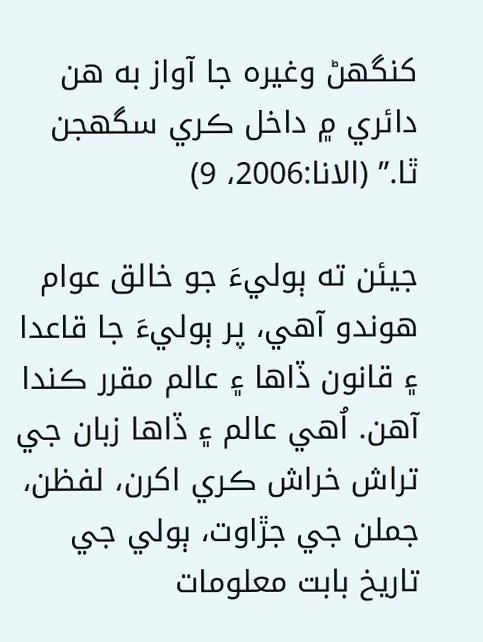کنگهڻ وغيره جا آواز به هن دائري ۾ داخل ڪري سگهجن ٿا.” (الانا:2006، 9)

جيئن ته ٻوليءَ جو خالق عوام هوندو آهي، پر ٻوليءَ جا قاعدا ۽ قانون ڏاها ۽ عالم مقرر ڪندا آهن. اُهي عالم ۽ ڏاها زبان جي تراش خراش ڪري اکرن، لفظن، جملن جي جڙاوت، ٻولي جي تاريخ بابت معلومات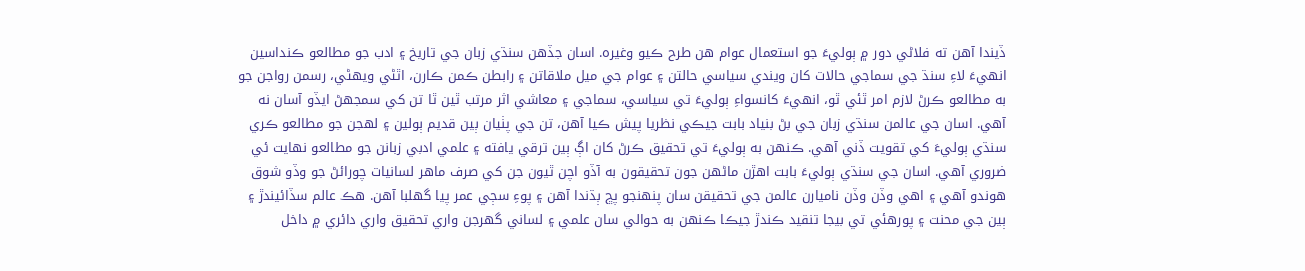ڏيندا آهن ته فلاڻي دور ۾ ٻوليءَ جو استعمال عوام هن طرح ڪيو وغيره. اسان جڏهن سنڌي زبان جي تاريخ ۽ ادب جو مطالعو ڪنداسين انهيءَ لاءِ سنڌ جي سماجي حالات کان ويندي سياسي حالتن ۽ عوام جي ميل ملاقاتن ۽ رابطن ڪمن ڪارن، اٿڻي ويهڻي، رسمن رواجن جو به مطالعو ڪرڻ لازم امر ٿئي ٿو، انهيءَ کانسواءِ ٻوليءَ تي سياسي، سماجي ۽ معاشي اثر مرتب ٿين ٿا تن کي سمجهڻ ايڏو آسان نه آهي. اسان جي عالمن سنڌي زبان جي بڻ بنياد بابت جيڪي نظريا پيش ڪيا آهن، تن جي پٺيان ٻين قديم ٻولين ۽ لهجن جو مطالعو ڪري سنڌي ٻوليءَ کي تقويت ڏني آهي. ڪنهن به ٻوليءَ تي تحقيق ڪرڻ کان اڳ ٻين ترقي يافته ۽ علمي ادبي زبانن جو مطالعو نهايت ئي ضروري آهي. اسان جي سنڌي ٻوليءَ بابت اهڙن ماڻهن جون تحقيقون به آڏو اچن ٿيون جن کي صرف ماهر لسانيات چورائڻ جو وڏو شوق هوندو آهي ۽ اهي وڏن وڏن ناميارن عالمن جي تحقيقن سان پنهنجو پڇ ٻڌندا آهن ۽ پوءِ سڄي عمر پيا گهلبا آهن. هڪ عالم سڏائيندڙ ۽ ٻين جي محنت ۽ پورهئي تي بيجا تنقيد ڪندڙ جيڪا ڪنهن به حوالي سان علمي ۽ لساني گهرجن واري تحقيق واري دائري ۾ داخل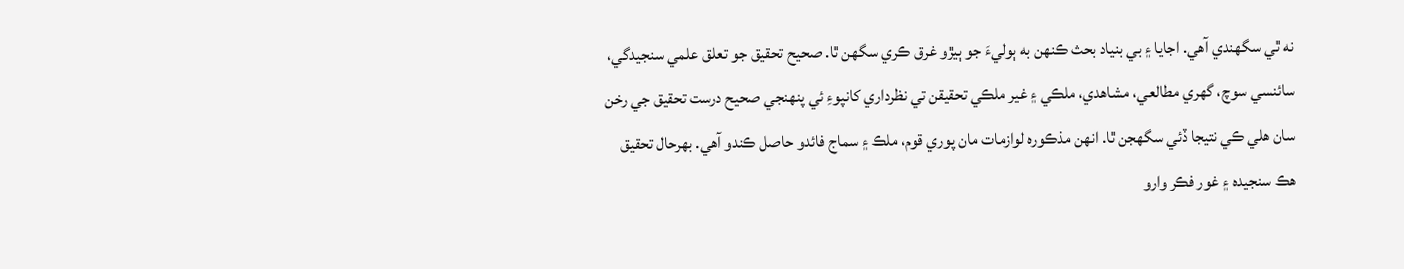نه ٿي سگهندي آهي. اجايا ۽ بي بنياد بحث ڪنهن به ٻوليءَ جو ٻيڙو غرق ڪري سگهن ٿا. صحيح تحقيق جو تعلق علمي سنجيدگي، سائنسي سوچ، گهري مطالعي، مشاهدي، ملڪي ۽ غير ملڪي تحقيقن تي نظرداري کانپوءِ ئي پنهنجي صحيح درست تحقيق جي رخن سان هلي ڪي نتيجا ڏئي سگهجن ٿا. انهن مذڪوره لوازمات مان پوري قوم، ملڪ ۽ سماج فائدو حاصل ڪندو آهي. بهرحال تحقيق هڪ سنجيده ۽ غور فڪر وارو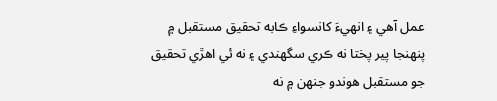عمل آهي ۽ انهيءَ کانسواءِ ڪابه تحقيق مستقبل ۾ پنهنجا پير پختا نه ڪري سگهندي ۽ نه ئي اهڙي تحقيق جو مستقبل هوندو جنهن ۾ نه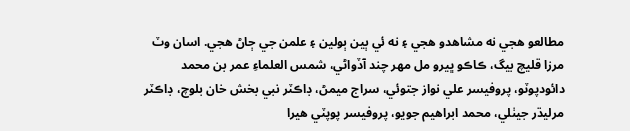مطالعو هجي نه مشاهدو هجي ۽ نه ئي ٻين ٻولين ۽ علمن جي ڄاڻ هجي. اسان وٽ مرزا قليچ بيگ، ڪاڪو ڀيرو مل مهر چند آڏواڻي، شمس العلماءِ عمر بن محمد دائودپوٽو، پروفيسر علي نواز جتوئي، سراج ميمڻ، ڊاڪٽر نبي بخش خان بلوچ، ڊاڪٽر مرليڌر جيٺلي، محمد ابراهيم جويو، پروفيسر پوپٽي هيرا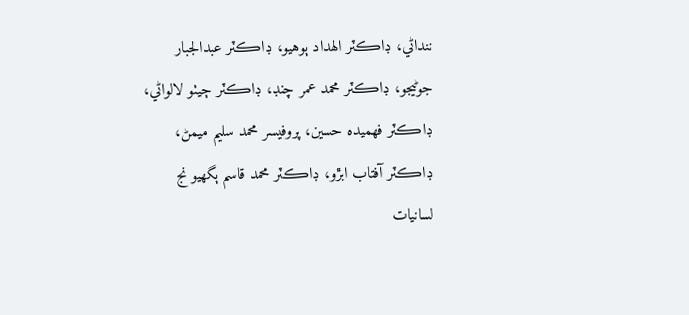ننداڻي، ڊاڪٽر الهداد ٻوهيو، ڊاڪٽر عبدالجبار جوڻيجو، ڊاڪٽر محمد عمر چنڊ، ڊاڪٽر ڄيٺو لالواڻي، ڊاڪٽر فهميده حسين، پروفيسر محمد سليم ميمڻ، ڊاڪٽر آفتاب ابڙو، ڊاڪٽر محمد قاسم ٻگهيو نج لسانيات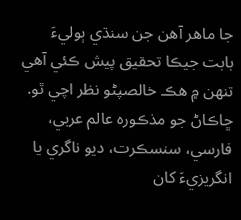جا ماهر آهن جن سنڌي ٻوليءَ بابت جيڪا تحقيق پيش ڪئي آهي تنهن ۾ هڪ خالصپڻو نظر اچي ٿو. ڇاڪاڻ جو مذڪوره عالم عربي، فارسي، سنسڪرت، ديو ناگري يا انگريزيءَ کان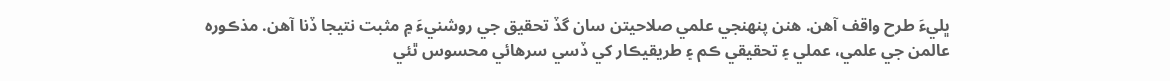ڀليءَ طرح واقف آهن. هنن پنهنجي علمي صلاحيتن سان گڏ تحقيق جي روشنيءَ ۾ مثبت نتيجا ڏنا آهن. مذڪوره عالمن جي علمي، عملي ۽ تحقيقي ڪم ۽ طريقيڪار کي ڏسي سرهائي محسوس ٿئي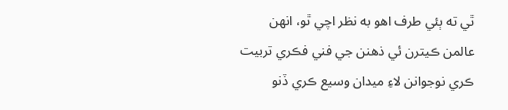ٿي ته ٻئي طرف اهو به نظر اچي ٿو، انهن عالمن ڪيترن ئي ذهنن جي فني فڪري تربيت ڪري نوجوانن لاءِ ميدان وسيع ڪري ڏنو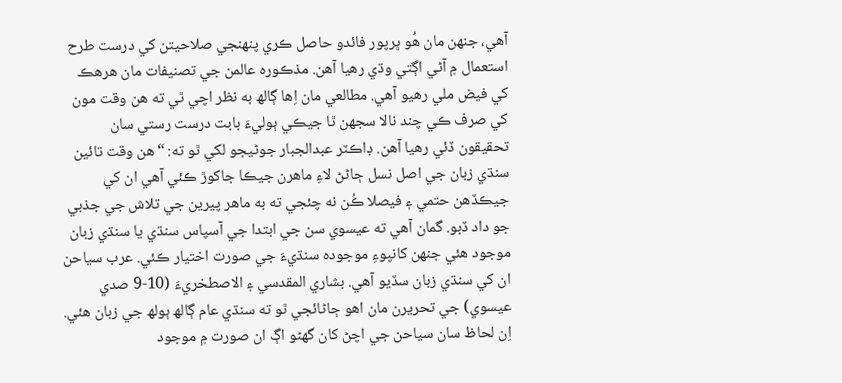آهي، جنهن مان هُو ڀرپور فائدو حاصل ڪري پنهنجي صلاحيتن کي درست طرح استعمال ۾ آڻي اڳتي وڌي رهيا آهن. مذڪوره عالمن جي تصنيفات مان هرهڪ کي فيض ملي رهيو آهي. مطالعي مان اِها ڳالھ به نظر اچي ٿي ته هن وقت مون کي صرف ڪي چند نالا سجهن ٿا جيڪي ٻوليءَ بابت درست رستي سان تحقيقون ڏئي رهيا آهن. ڊاڪٽر عبدالجبار جوڻيجو لکي ٿو ته: “هن وقت تائين سنڌي زبان جي اصل نسل ڄاڻڻ لاءِ ماهرن جيڪا جاکوڙ ڪئي آهي ان کي جيڪڏهن حتمي ۽ فيصلا ڪُن نه چئجي ته به ماهر پيرين جي تلاش جي جذبي جو داد ڏبو. گمان آهي ته عيسوي سن جي ابتدا جي آسپاس سنڌي يا سنڌي زبان موجود هئي جنهن کانپوءِ موجوده سنڌيءَ جي صورت اختيار ڪئي. عرب سياحن ان کي سنڌي زبان سڏيو آهي. بشاري المقدسي ۽ الاصطخريءَ (10-9 صدي عيسوي) جي تحريرن مان اهو ڄاڻائجي ٿو ته سنڌي عام ڳالھ ٻولھ جي زبان هئي. اِن لحاظ سان سياحن جي اچڻ کان گهڻو اڳ ان صورت ۾ موجود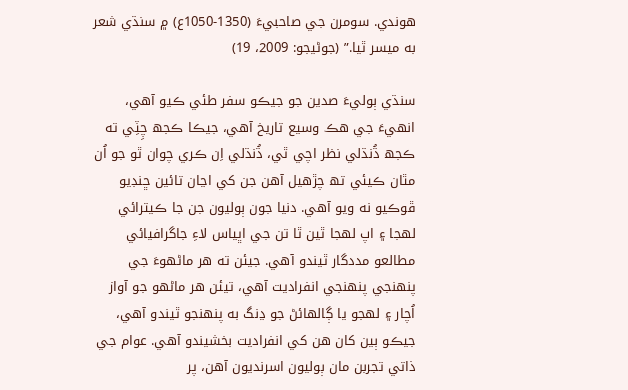هوندي. سومرن جي صاحبيءَ (1350-1050ع) ۾ سنڌي شعر به ميسر ٿيا.” (جوڻيجو: 2009، 19)

سنڌي ٻوليءَ صدين جو جيڪو سفر طئي ڪيو آهي، انهيءَ جي هڪ وسيع تاريخ آهي، جيڪا ڪجھ چِٽِي ته ڪجھ ڌُنڌلي نظر اچي ٿي، ڌُنڌلي اِن ڪري چوان ٿو جو اُن مٿان ڪيئي تھ چڙهيل آهن جن کي اڃان تائين ڇنڊيو ڦوڪيو نه ويو آهي. دنيا جون ٻوليون جن جا ڪيترائي لهجا ۽ اپ لهجا ٿين ٿا تن جي اڀياس لاءِ جاگرافيائي مطالعو مددگار ٿيندو آهي. جيئن ته هر ماڻهوءَ جي پنهنجي پنهنجي انفراديت آهي، تيئن هر ماڻهو جو آواز اُچار ۽ لهجو يا ڳالهائڻ جو ڍنگ به پنهنجو ٿيندو آهي، جيڪو ٻين کان هن کي انفراديت بخشيندو آهي. عوام جي ذاتي تجربن مان ٻوليون اسرنديون آهن، پر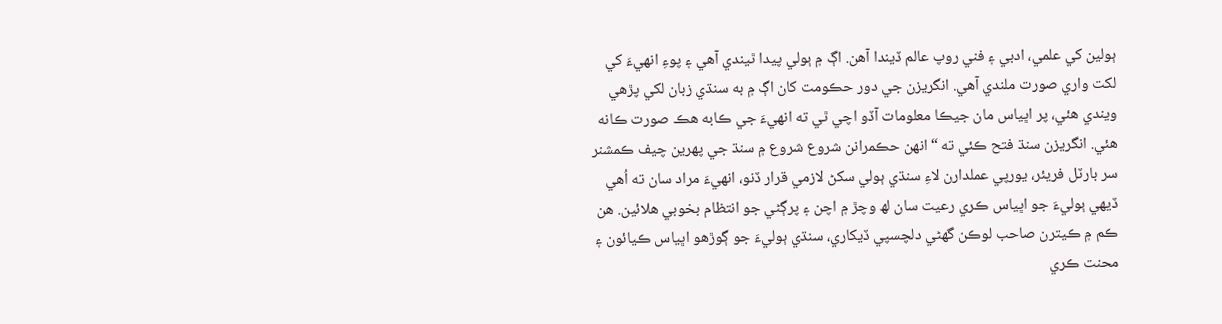ٻولين کي علمي، ادبي ۽ فني روپ عالم ڏيندا آهن. اڳ ۾ ٻولي پيدا ٿيندي آهي ۽ پوءِ انهيءَ کي لکت واري صورت ملندي آهي. انگريزن جي دور حڪومت کان اڳ ۾ به سنڌي زبان لکي پڙهي ويندي هئي، پر اڀياس مان جيڪا معلومات آڏو اچي ٿي ته انهيءَ جي ڪابه هڪ صورت ڪانه هئي. انگريزن سنڌ فتح ڪئي ته “انهن حڪمرانن شروع شروع ۾ سنڌ جي پهرين چيف ڪمشنر سر بارٽل فريئر، يورپي عملدارن لاءِ سنڌي ٻولي سکڻ لازمي قرار ڏنو، انهيءَ مراد سان ته اُهي ڏيهي ٻوليءَ جو اڀياس ڪري رعيت سان لھ وچڙ ۾ اچن ۽ پرڳڻي جو انتظام بخوبي هلائين. هن ڪم ۾ ڪيترن صاحب لوڪن گهڻي دلچسپي ڏيکاري، سنڌي ٻوليءَ جو ڳوڙهو اڀياس ڪيائون ۽ محنت ڪري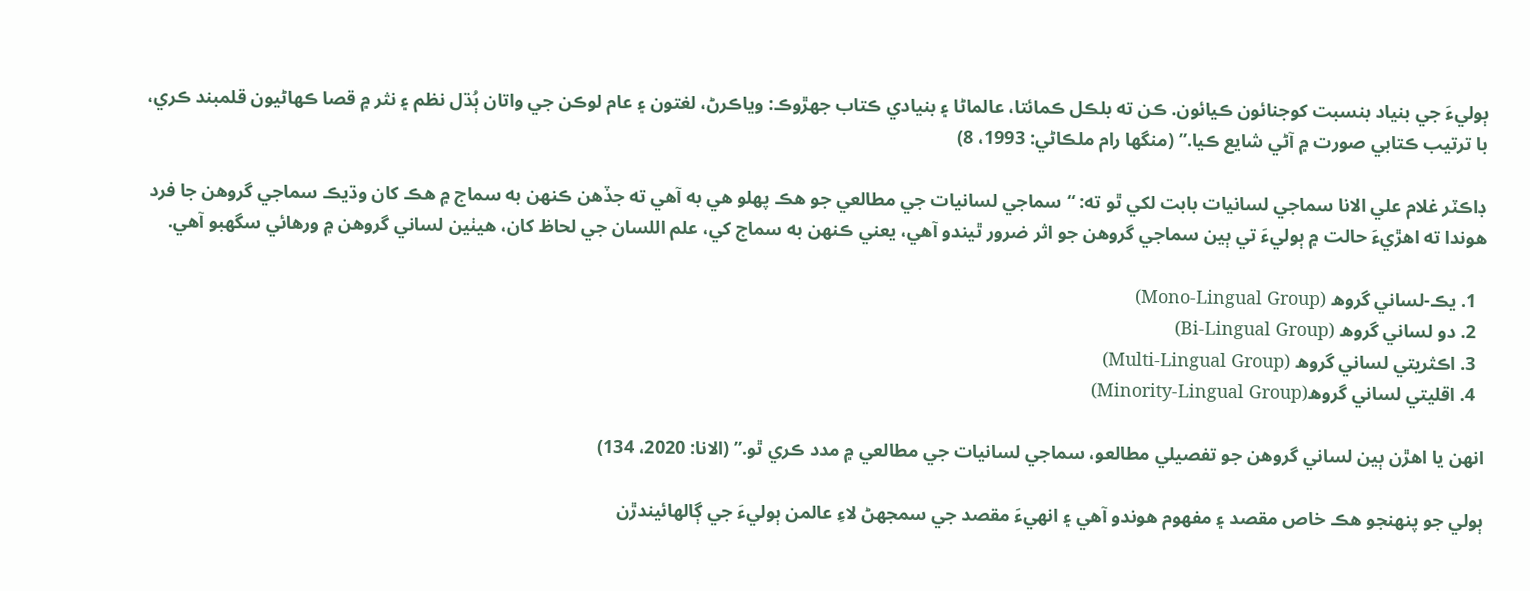ٻوليءَ جي بنياد بنسبت کوجنائون ڪيائون. ڪن ته بلڪل ڪمائتا، عالماڻا ۽ بنيادي ڪتاب جهڙوڪ: وياڪرڻ، لغتون ۽ عام لوڪن جي واتان ٻُڌل نظم ۽ نثر ۾ قصا ڪهاڻيون قلمبند ڪري، با ترتيب ڪتابي صورت ۾ آڻي شايع ڪيا.” (منگها رام ملڪاڻي: 1993، 8)

ڊاڪٽر غلام علي الانا سماجي لسانيات بابت لکي ٿو ته: “سماجي لسانيات جي مطالعي جو هڪ پهلو هي به آهي ته جڏهن ڪنهن به سماج ۾ هڪ کان وڌيڪ سماجي گروهن جا فرد هوندا ته اهڙيءَ حالت ۾ ٻوليءَ تي ٻين سماجي گروهن جو اثر ضرور ٿيندو آهي، يعني ڪنهن به سماج کي، علم اللسان جي لحاظ کان، هيٺين لساني گروهن ۾ ورهائي سگهبو آهي.

  1. يڪ-لساني گروھ (Mono-Lingual Group)
  2. دو لساني گروھ (Bi-Lingual Group)
  3. اڪثريتي لساني گروھ (Multi-Lingual Group)
  4. اقليتي لساني گروھ(Minority-Lingual Group)

انهن يا اهڙن ٻين لساني گروهن جو تفصيلي مطالعو، سماجي لسانيات جي مطالعي ۾ مدد ڪري ٿو.” (الانا: 2020، 134)

ٻولي جو پنهنجو هڪ خاص مقصد ۽ مفهوم هوندو آهي ۽ انهيءَ مقصد جي سمجهڻ لاءِ عالمن ٻوليءَ جي ڳالهائيندڙن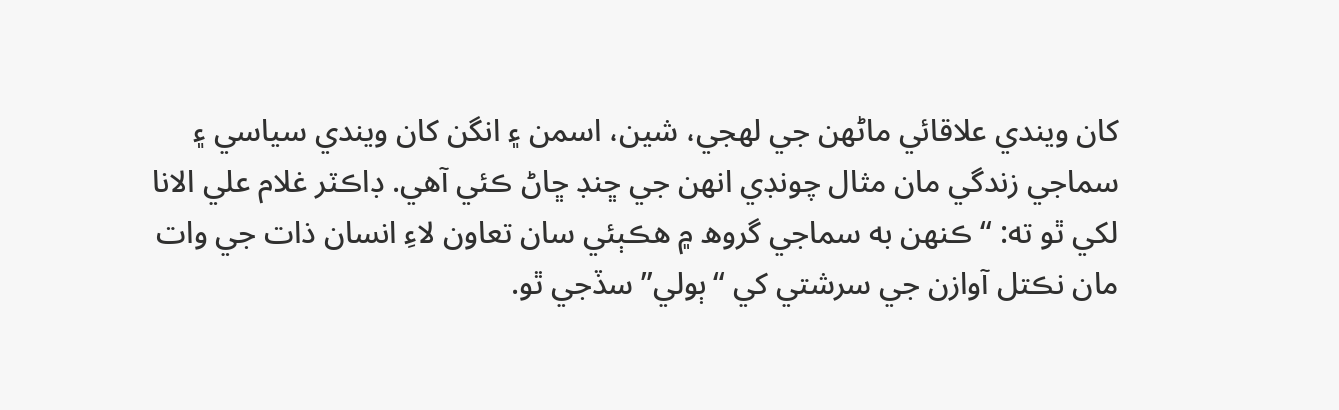کان ويندي علاقائي ماڻهن جي لهجي، شين، اسمن ۽ انگن کان ويندي سياسي ۽ سماجي زندگي مان مثال چونڊي انهن جي ڇنڊ ڇاڻ ڪئي آهي. ڊاڪٽر غلام علي الانا لکي ٿو ته: “ڪنهن به سماجي گروھ ۾ هڪٻئي سان تعاون لاءِ انسان ذات جي وات مان نڪتل آوازن جي سرشتي کي “ٻولي” سڏجي ٿو.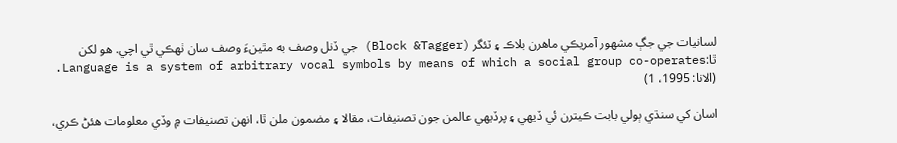لسانيات جي جڳ مشهور آمريڪي ماهرن بلاڪ ۽ ٽئگر (Block &Tagger) جي ڏنل وصف به مٿينءَ وصف سان ٺهڪي ٿي اچي. هو لکن ٿا:Language is a system of arbitrary vocal symbols by means of which a social group co-operates. (الانا: 1995، 1)

اسان کي سنڌي ٻولي بابت ڪيترن ئي ڏيهي ۽ پرڏيهي عالمن جون تصنيفات، مقالا ۽ مضمون ملن ٿا، انهن تصنيفات ۾ وڏي معلومات هئڻ ڪري،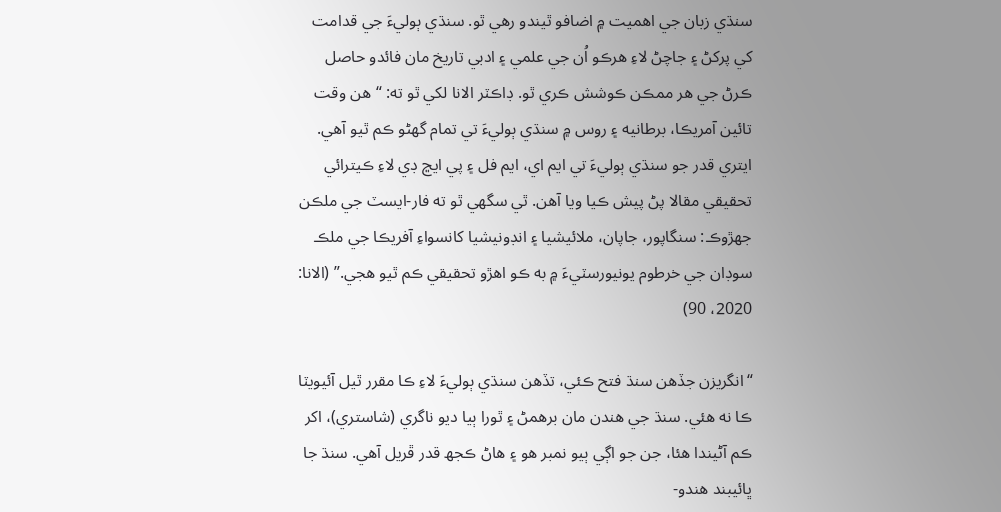سنڌي زبان جي اهميت ۾ اضافو ٿيندو رهي ٿو. سنڌي ٻوليءَ جي قدامت کي پرکڻ ۽ جاچڻ لاءِ هرڪو اُن جي علمي ۽ ادبي تاريخ مان فائدو حاصل ڪرڻ جي هر ممڪن ڪوشش ڪري ٿو. ڊاڪٽر الانا لکي ٿو ته: “هن وقت تائين آمريڪا، برطانيه ۽ روس ۾ سنڌي ٻوليءَ تي تمام گهڻو ڪم ٿيو آهي. ايتري قدر جو سنڌي ٻوليءَ تي ايم اي، ايم فل ۽ پي ايڇ ڊي لاءِ ڪيترائي تحقيقي مقالا پڻ پيش ڪيا ويا آهن. ٿي سگهي ٿو ته فار-ايسٽ جي ملڪن جهڙوڪ: سنگاپور، جاپان، ملائيشيا ۽ انڊونيشيا کانسواءِ آفريڪا جي ملڪ سوڊان جي خرطوم يونيورسٽيءَ ۾ به ڪو اهڙو تحقيقي ڪم ٿيو هجي.” (الانا: 2020، 90)

“انگريزن جڏهن سنڌ فتح ڪئي، تڏهن سنڌي ٻوليءَ لاءِ ڪا مقرر ٿيل آئيويٽا ڪا نه هئي. سنڌ جي هندن مان برهمڻ ۽ ٿورا ٻيا ديو ناگري (شاستري)، اکر ڪم آڻيندا هئا، جن جو اڳي ٻيو نمبر هو ۽ هاڻ ڪجھ قدر ڦريل آهي. سنڌ جا ڀائيبند هندو-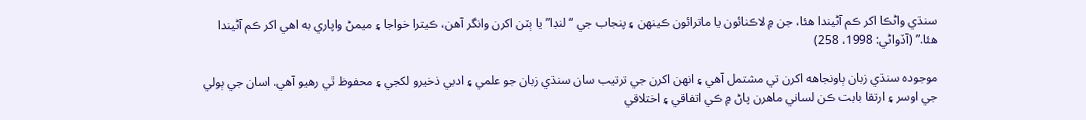سنڌي واڻڪا اکر ڪم آڻيندا هئا، جن ۾ لاڪنائون يا ماترائون ڪينهن ۽ پنجاب جي “لنڊا” يا ٻٽن اکرن وانگر آهن، ڪيترا خواجا ۽ ميمڻ واپاري به اهي اکر ڪم آڻيندا هئا.” (آڏواڻي: 1998، 258)

موجوده سنڌي زبان ٻاونجاهه اکرن تي مشتمل آهي ۽ انهن اکرن جي ترتيب سان سنڌي زبان جو علمي ۽ ادبي ذخيرو لکجي ۽ محفوظ ٿي رهيو آهي. اسان جي ٻولي جي اوسر ۽ ارتقا بابت ڪن لساني ماهرن پاڻ ۾ ڪي اتفاقي ۽ اختلاقي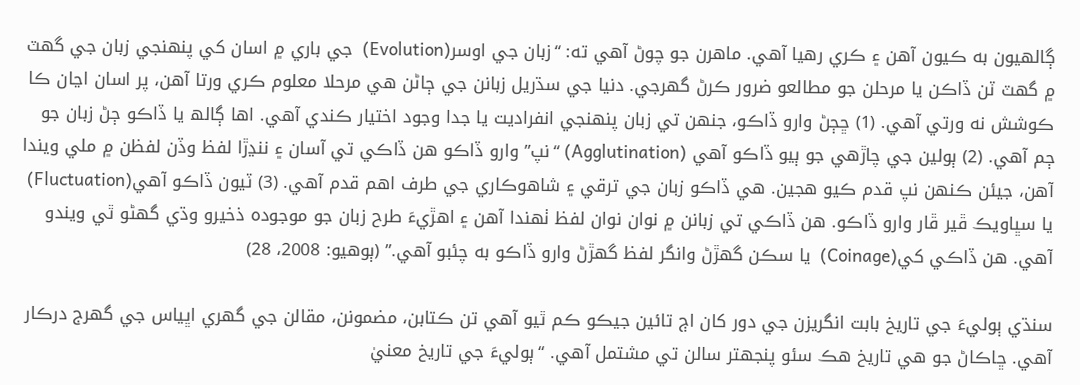ڳالهيون به ڪيون آهن ۽ ڪري رهيا آهي. ماهرن جو چوڻ آهي ته: “زبان جي اوسر(Evolution)  جي باري ۾ اسان کي پنهنجي زبان جي گهٽ ۾ گهٽ ٽن ڏاڪن يا مرحلن جو مطالعو ضرور ڪرڻ گهرجي. دنيا جي سڌريل زبانن جي ڄاڻن هي مرحلا معلوم ڪري ورتا آهن، پر اسان اڃان ڪا ڪوشش نه ورتي آهي. (1) ڇڄڻ وارو ڏاڪو، جنهن تي زبان پنهنجي انفراديت يا جدا وجود اختيار ڪندي آهي. اها ڳالھ يا ڏاڪو ڄڻ زبان جو ڄم آهي. (2) ٻولين جي چاڙهي جو ٻيو ڏاڪو آهي (Agglutination) “نپ” وارو ڏاڪو هن ڏاڪي تي آسان ۽ ننڍڙا لفظ وڏن لفظن ۾ ملي ويندا آهن، جيئن ڪنهن نپ قدم ڪيو هجين. هي ڏاڪو زبان جي ترقي ۽ شاهوڪاري جي طرف اهم قدم آهي. (3) ٽيون ڏاڪو آهي(Fluctuation)  يا سڀاويڪ ڦير ڦار وارو ڏاڪو. هن ڏاڪي تي زبانن ۾ نوان نوان لفظ ٺهندا آهن ۽ اهڙيءَ طرح زبان جو موجوده ذخيرو وڌي گهڻو ٿي ويندو آهي. هن ڏاڪي کي(Coinage)  يا سڪن گهڙڻ وانگر لفظ گهڙڻ وارو ڏاڪو به چئبو آهي.” (ٻوهيو: 2008، 28)

سنڌي ٻوليءَ جي تاريخ بابت انگريزن جي دور کان اڄ تائين جيڪو ڪم ٿيو آهي تن ڪتابن، مضمونن، مقالن جي گهري اڀياس جي گهرج درڪار آهي. ڇاڪاڻ جو هي تاريخ هڪ سئو پنجهتر سالن تي مشتمل آهي. “ٻوليءَ جي تاريخ معنيٰ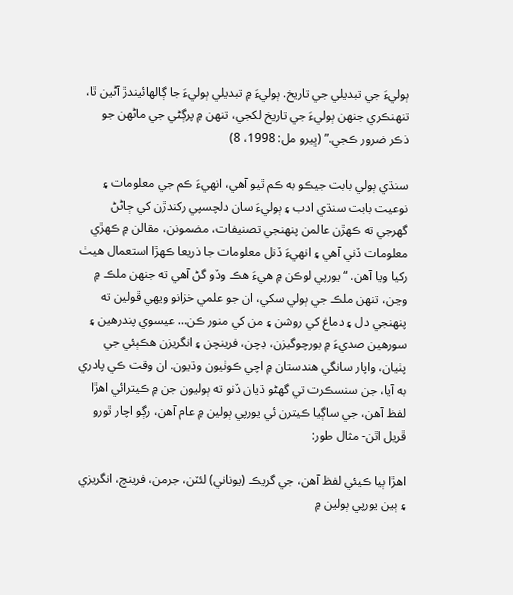ٻوليءَ جي تبديلي جي تاريخ. ٻوليءَ ۾ تبديلي ٻوليءَ جا ڳالهائيندڙ آڻين ٿا، تنهنڪري جنهن ٻوليءَ جي تاريخ لکجي، تنهن ۾ پرڳڻي جي ماڻهن جو ذڪر ضرور ڪجي.” (ڀيرو مل: 1998، 8)

سنڌي ٻولي بابت جيڪو به ڪم ٿيو آھي، انهيءَ ڪم جي معلومات ۽ نوعيت بابت سنڌي ادب ۽ ٻوليءَ سان دلچسپي رکندڙن کي ڄاڻڻ گهرجي ته ڪهڙن عالمن پنهنجي تصنيفات، مضمونن، مقالن ۾ ڪهڙي معلومات ڏني آهي ۽ انهيءَ ڏنل معلومات جا ذريعا ڪهڙا استعمال هيٺ رکيا ويا آهن. “يورپي لوڪن ۾ هيءَ هڪ وڏو گڻ آهي ته جنهن ملڪ ۾ وڃن، تنهن ملڪ جي ٻولي سکي، ان جو علمي خزانو ويهي ڦولين ته پنهنجي دل ۽ دماغ کي روشن ۽ من کي منور ڪن… عيسوي پندرهين ۽ سورهين صديءَ ۾ بورچوگيزن، ڊچن، فرينچن ۽ انگريزن هڪٻئي جي پٺيان، واپار سانگي هندستان ۾ اچي ڪوٺيون وڌيون. ان وقت ڪي پادري به آيا، جن سنسڪرت تي گهڻو ڌيان ڏنو ته ٻوليون جن ۾ ڪيترائي اهڙا لفظ آهن، جي ساڳيا ڪيترن ئي يورپي ٻولين ۾ عام آهن، رڳو اچار ٿورو ڦريل اٿن- مثال طور:

اهڙا ٻيا ڪيئي لفظ آهن، جي گريڪ (يوناني) لئٽن، جرمن، فرينچ، انگريزي ۽ ٻين يورپي ٻولين ۾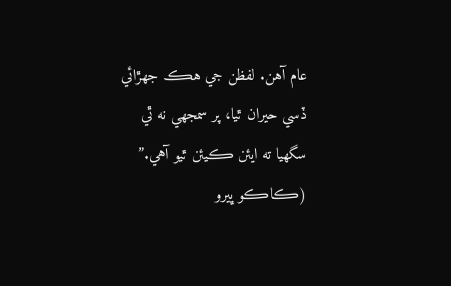عام آهن. لفظن جي هڪ جهڙائي ڏسي حيران ٿيا، پر سمجهي نه ٿي سگهيا ته ايئن ڪيئن ٿيو آهي.” (ڪاڪو ڀيرو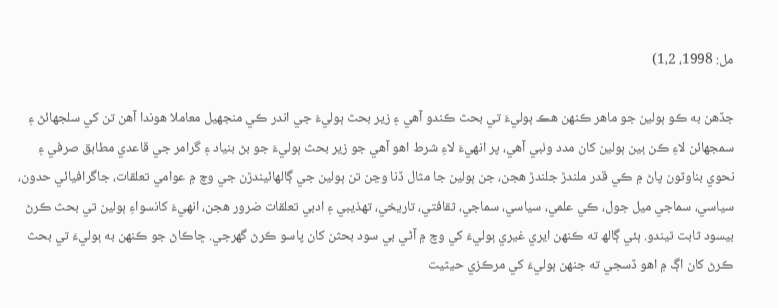مل: 1998، 1،2)

جڏهن به ڪو ٻولين جو ماهر ڪنهن هڪ ٻوليءَ تي بحث ڪندو آهي ۽ زير بحث ٻوليءَ جي اندر ڪي منجهيل معاملا هوندا آهن تن کي سلجهائڻ ۽ سمجهائن لاءِ ڪن ٻين ٻولين کان مدد وٺبي آهي، پر انهيءَ لاءِ شرط اهو آهي جو زير بحث ٻوليءَ جو بڻ بنياد ۽ گرامر جي قاعدي مطابق صرفي ۽ نحوي بناوٽون پاڻ ۾ ڪي قدر ملندڙ جلندڙ هجن، جن ٻولين جا مثال ڏنا وڃن تن ٻولين جي ڳالهائيندڙن جي وچ ۾ عوامي تعلقات، جاگرافيائي حدون، سياسي، سماجي ميل جول، ڪي علمي، سياسي، سماجي، ثقافتي، تاريخي، تهذيبي ۽ ادبي تعلقات ضرور هجن، انهيءَ کانسواءِ ٻولين تي بحث ڪرڻ بيسود ثابت ٿيندو. ٻئي ڳالھ ته ڪنهن ايري غيري ٻوليءَ کي وچ ۾ آڻي بي سود بحثن کان پاسو ڪرڻ گهرجي. ڇاڪاڻ جو ڪنهن به ٻوليءَ تي بحث ڪرڻ کان اڳ ۾ اهو ڏسجي ته جنهن ٻوليءَ کي مرڪزي حيثيت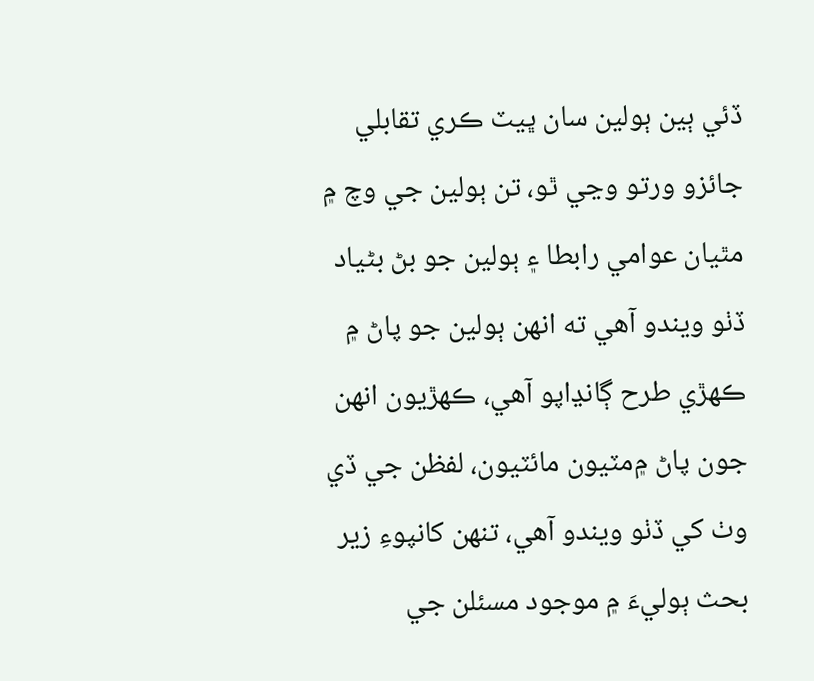ڏئي ٻين ٻولين سان ڀيٽ ڪري تقابلي جائزو ورتو وڃي ٿو، تن ٻولين جي وچ ۾ مٿيان عوامي رابطا ۽ ٻولين جو بڻ بڻياد ڏٺو ويندو آهي ته انهن ٻولين جو پاڻ ۾ ڪهڙي طرح ڳانڍاپو آهي، ڪهڙيون انهن جون پاڻ ۾مٽيون مائٽيون، لفظن جي ڏي وٺ کي ڏٺو ويندو آهي، تنهن کانپوءِ زير بحث ٻوليءَ ۾ موجود مسئلن جي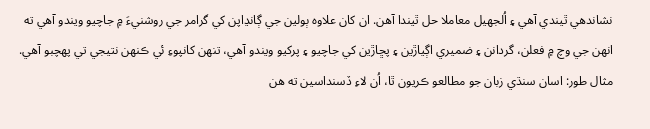نشاندهي ٿيندي آهي ۽ اُلجهيل معاملا حل ٿيندا آهن. ان کان علاوه ٻولين جي ڳانڍاپن کي گرامر جي روشنيءَ ۾ جاچيو ويندو آهي ته انهن جي وچ ۾ فعلن، گردانن ۽ ضميري اڳياڙين ۽ پڇاڙين کي جاچيو ۽ پرکيو ويندو آهي، تنهن کانپوءِ ئي ڪنهن نتيجي تي پهچبو آهي. مثال طور: اسان سنڌي زبان جو مطالعو ڪريون ٿا، اُن لاءِ ڏسنداسين ته هن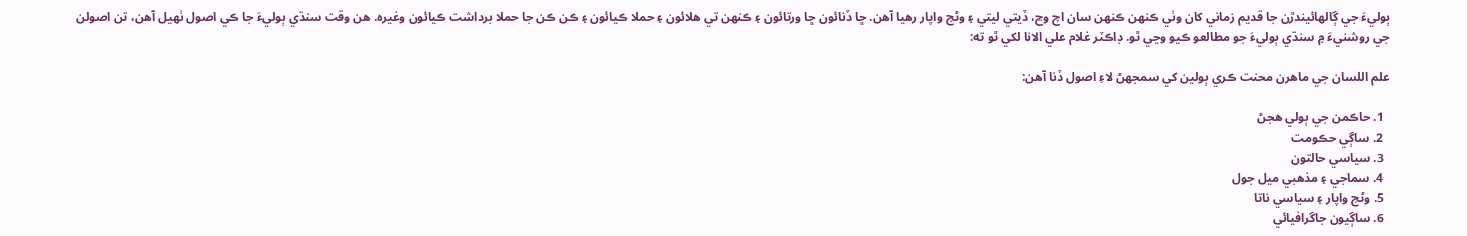ٻوليءَ جي ڳالهائيندڙن جا قديم زماني کان وٺي ڪنهن ڪنهن سان اچ وڃ، ڏيتي ليتي ۽ وڻج واپار رهيا آهن. ڇا ڏنائون ڇا ورتائون ۽ ڪنهن تي هلائون ۽ حملا ڪيائون ۽ ڪن ڪن جا حملا برداشت ڪيائون وغيره. هن وقت سنڌي ٻوليءَ جا ڪي اصول ٺهيل آهن، تن اصولن جي روشنيءَ ۾ سنڌي ٻوليءَ جو مطالعو ڪيو وڃي ٿو. ڊاڪٽر غلام علي الانا لکي ٿو ته:

علم اللسان جي ماهرن محنت ڪري ٻولين کي سمجهڻ لاءِ اصول ڏنا آهن:

  1. حاڪمن جي ٻولي هجڻ
  2. ساڳي حڪومت
  3. سياسي حالتون
  4. سماجي ۽ مذهبي ميل جول
  5. وڻج واپار ۽ سياسي ناتا
  6. ساڳيون جاگرافيائي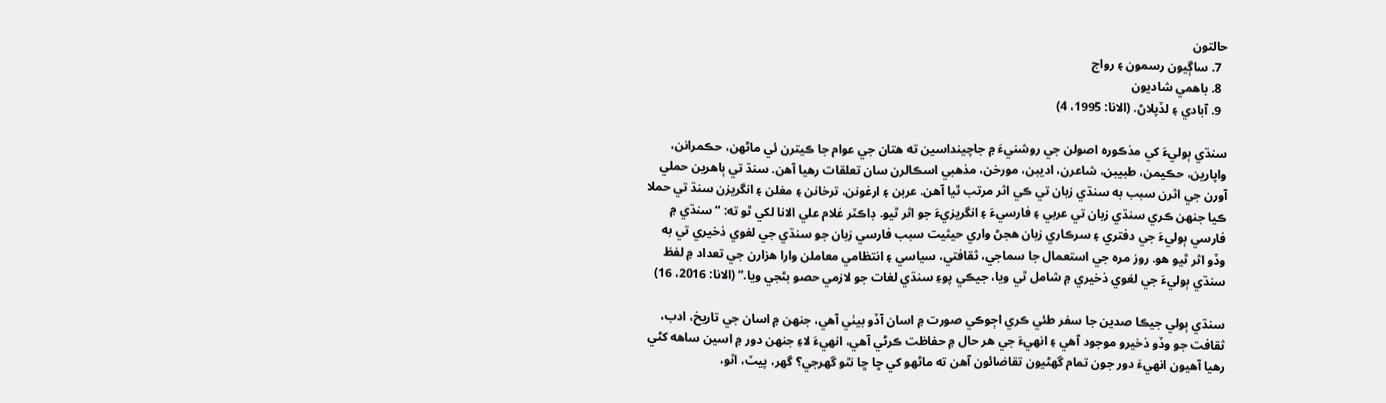حالتون
  7. ساڳيون رسمون ۽ رواج
  8. باهمي شاديون
  9. آبادي ۽ لڏپلاڻ. (الانا: 1995، 4)

سنڌي ٻوليءَ کي مذڪوره اصولن جي روشنيءَ ۾ جاچينداسين ته هتان جي عوام جا ڪيترن ئي ماڻهن، حڪمرانن، واپارين، حڪيمن، طبيبن، شاعرن، اديبن، مورخن، مذهبي اسڪالرن سان تعلقات رهيا آهن. سنڌ تي ٻاهرين حملي آورن جي اثرن سبب به سنڌي زبان تي ڪي اثر مرتب ٿيا آهن. عربن ۽ ارغونن، ترخانن ۽ مغلن ۽ انگريزن سنڌ تي حملا ڪيا جنهن ڪري سنڌي زبان تي عربي ۽ فارسيءَ ۽ انگريزيءَ جو اثر ٿيو. ڊاڪٽر غلام علي الانا لکي ٿو ته: “سنڌي ۾ فارسي ٻوليءَ جي دفتري ۽ سرڪاري زبان هجڻ واري حيثيت سبب فارسي زبان جو سنڌي جي لغوي ذخيري تي به وڏو اثر ٿيو هو. روز مره جي استعمال جا سماجي، ثقافتي، سياسي ۽ انتظامي معاملن وارا هزارن جي تعداد ۾ لفظ سنڌي ٻوليءَ جي لغوي ذخيري ۾ شامل ٿي ويا، جيڪي پوءِ سنڌي لغات جو لازمي حصو بڻجي ويا.” (الانا: 2016، 16)

سنڌي ٻولي جيڪا صدين جا سفر طئي ڪري اڄوڪي صورت ۾ اسان آڏو بيٺي آهي، جنهن ۾ اسان جي تاريخ، ادب، ثقافت جو وڏو ذخيرو موجود آهي ۽ انهيءَ جي هر حال ۾ حفاظت ڪرڻي آهي، انهيءَ لاءِ جنهن دور ۾ اسين ساهه کڻي رهيا آهيون انهيءَ دور جون تمام گهڻيون تقاضائون آهن ته ماڻهو کي ڇا ڇا نٿو گهرجي؟ گهر، پيٽ، اٽو،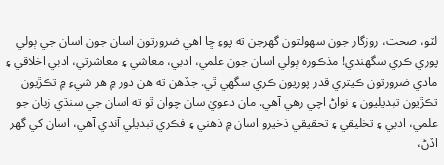لٽو، صحت، روزگار جون سهولتون گهرجن ته پوءِ ڇا اهي ضرورتون اسان جون اسان جي ٻولي پوري ڪري سگهندي! مذڪوره ٻولي اسان جون علمي، ادبي، معاشي ۽ معاشرتي، ادبي اخلاقي ۽ مادي ضرورتون ڪيتري قدر پوريون ڪري سگهي ٿي. جڏهن ته هن دور ۾ هر شيءِ ۾ تڪڙيون تڪڙيون تبديليون ۽ نواڻ اچي رهي آهي. مان دعويٰ سان چوان ٿو ته اسان جي سنڌي زبان جو علمي، ادبي ۽ تخليقي ۽ تحقيقي ذخيرو اسان ۾ ذهني ۽ فڪري تبديلي آندي آهي، اسان کي گهر اڏڻ،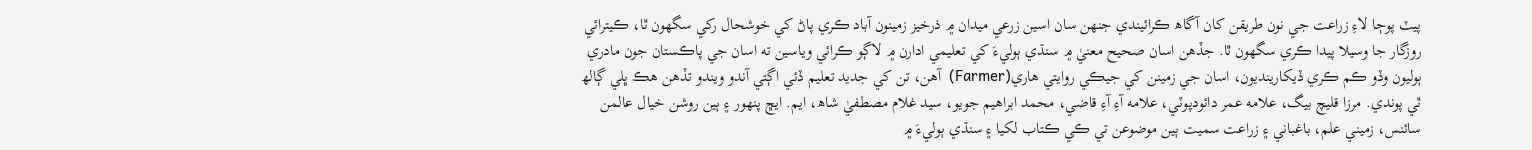پيٽ پوڄا لاءِ زراعت جي نون طريقن کان آگاھ ڪرائيندي جنهن سان اسين زرعي ميدان ۾ ذرخيز زمينون آباد ڪري پاڻ کي خوشحال رکي سگهون ٿا، ڪيترائي روزگار جا وسيلا پيدا ڪري سگهون ٿا. جڏهن اسان صحيح معنيٰ ۾ سنڌي ٻوليءَ کي تعليمي ادارن ۾ لاڳو ڪرائي وياسين ته اسان جي پاڪستان جون مادري ٻوليون وڏو ڪم ڪري ڏيکارينديون، اسان جي زمينن کي جيڪي روايتي هاري(Farmer)  آهن، تن کي جديد تعليم ڏئي اڳتي آندو ويندو تڏهن هڪ ڀلي ڳالھ ٿي پوندي. مرزا قليچ بيگ، علامه عمر دائودپوٽي، علامه آءِ آءِ قاضي، محمد ابراهيم جويو، سيد غلام مصطفيٰ شاھ، ايم. ايڇ پنهور ۽ ٻين روشن خيال عالمن سائنس، زميني علم، باغباني ۽ زراعت سميت ٻين موضوعن تي ڪي ڪتاب لکيا ۽ سنڌي ٻوليءَ ۾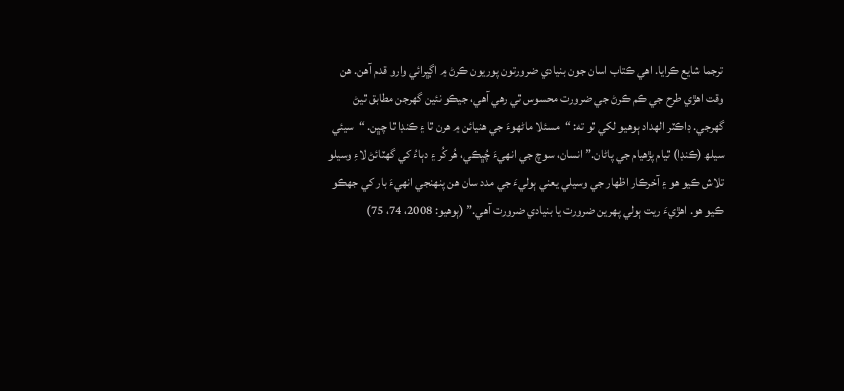ترجما شايع ڪرايا. اهي ڪتاب اسان جون بنيادي ضرورتون پوريون ڪرڻ ۾ اڳڀرائي وارو قدم آهن. هن وقت اهڙي طرح جي ڪم ڪرڻ جي ضرورت محسوس ٿي رهي آهي، جيڪو نئين گهرجن مطابق ٿيڻ گهرجي. ڊاڪٽر الهداد ٻوهيو لکي ٿو ته: “مسئلا ماڻهوءَ جي هنيائن ۾ هرن ٿا ۽ ڪنڊا ٿا چڀن. “سيئي سيلھ (ڪنڊا) ٿيام پڙهيام جي پاڻان.” انسان، سوچ جي انهيءَ چُڀڪي، هُر کُر ۽ دٻاءُ کي گهٽائڻ لاءِ وسيلو تلاش ڪيو هو ۽ آخرڪار اظهار جي وسيلي يعني ٻوليءَ جي مدد سان هن پنهنجي انهيءَ بار کي جهڪو ڪيو هو. اهڙيءَ ريت ٻولي پهرين ضرورت يا بنيادي ضرورت آهي.” (ٻوهيو: 2008، 74، 75)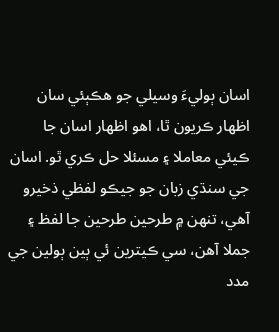اسان ٻوليءَ وسيلي جو هڪٻئي سان اظهار ڪريون ٿا، اهو اظهار اسان جا ڪيئي معاملا ۽ مسئلا حل ڪري ٿو. اسان جي سنڌي زبان جو جيڪو لفظي ذخيرو آهي، تنهن ۾ طرحين طرحين جا لفظ ۽ جملا آهن، سي ڪيترين ئي ٻين ٻولين جي مدد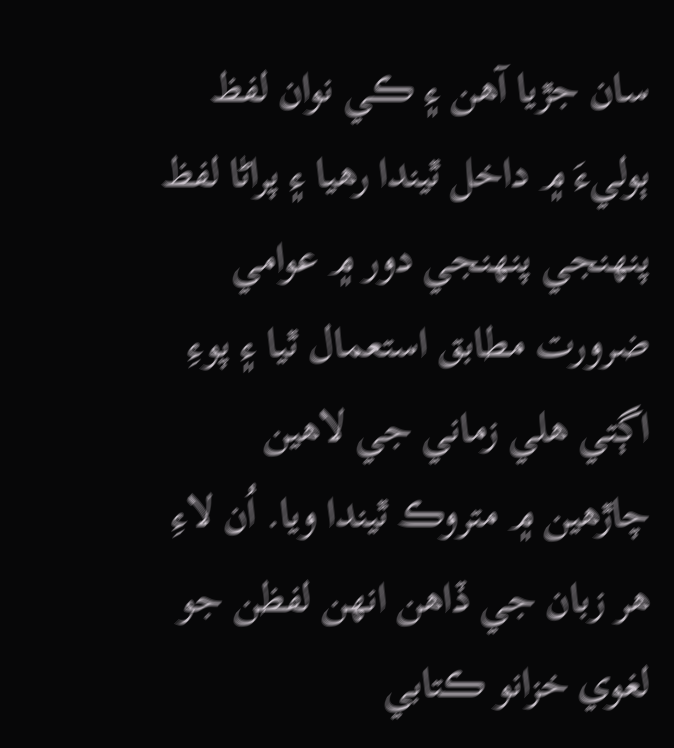سان جڙيا آهن ۽ ڪي نوان لفظ ٻوليءَ ۾ داخل ٿيندا رهيا ۽ پراڻا لفظ پنهنجي پنهنجي دور ۾ عوامي ضرورت مطابق استعمال ٿيا ۽ پوءِ اڳتي هلي زماني جي لاهين چاڙهين ۾ متروڪ ٿيندا ويا. اُن لاءِ هر زبان جي ڏاهن انهن لفظن جو لغوي خزانو ڪتابي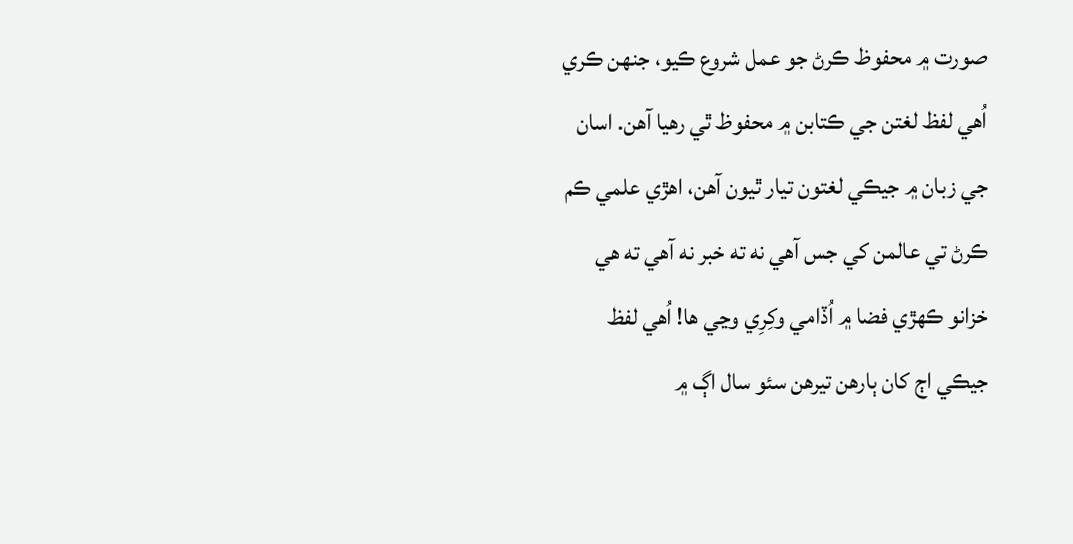صورت ۾ محفوظ ڪرڻ جو عمل شروع ڪيو، جنهن ڪري اُهي لفظ لغتن جي ڪتابن ۾ محفوظ ٿي رهيا آهن. اسان جي زبان ۾ جيڪي لغتون تيار ٿيون آهن، اهڙي علمي ڪم ڪرڻ تي عالمن کي جس آهي نه ته خبر نه آهي ته هي خزانو ڪهڙي فضا ۾ اُڏامي وکِرِي وڃي ها! اُهي لفظ جيڪي اڄ کان ٻارهن تيرهن سئو سال اڳ ۾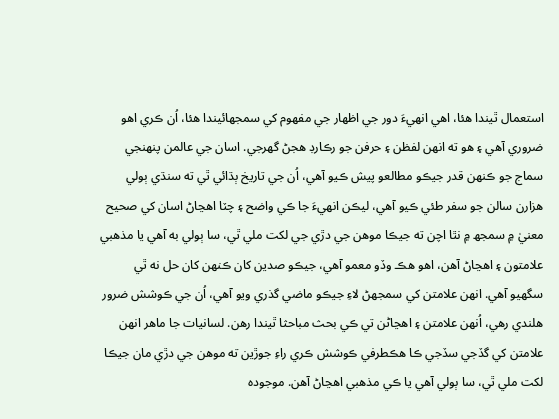استعمال ٿيندا هئا، اهي انهيءَ دور جي اظهار جي مفهوم کي سمجهائيندا هئا، اُن ڪري اهو ضروري آهي ۽ هو ته انهن لفظن ۽ حرفن جو رڪارڊ هجڻ گهرجي. اسان جي عالمن پنهنجي سماج جو ڪنهن قدر جيڪو مطالعو پيش ڪيو آهي، اُن جي تاريخ ٻڌائي ٿي ته سنڌي ٻولي هزارن سالن جو سفر طئي ڪيو آهي، ليڪن انهيءَ جا ڪي واضح ۽ چٽا اهڃاڻ اسان کي صحيح معنيٰ ۾ سمجھ ۾ نٿا اچن ته جيڪا موهن جي دڙي جي لکت ملي ٿي، سا ٻولي به آهي يا مذهبي علامتون ۽ اهڃاڻ آهن، اهو هڪ وڏو معمو آهي، جيڪو صدين کان ڪنهن کان حل نه ٿي سگهيو آهي. انهن علامتن کي سمجهڻ لاءِ جيڪو ماضي گذري ويو آهي، اُن جي ڪوشش ضرور هلندي رهي، اُنهن علامتن ۽ اهڃاڻن تي ڪي بحث مباحثا ٿيندا رهن. لسانيات جا ماهر انهن علامتن کي گڏجي سڏجي ڪا هڪطرفي ڪوشش ڪري راءِ جوڙين ته موهن جي دڙي مان جيڪا لکت ملي ٿي، سا ٻولي آهي يا ڪي مذهبي اهڃاڻ آهن. موجوده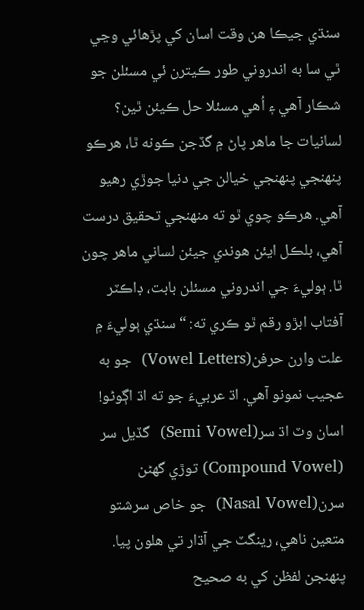سنڌي جيڪا هن وقت اسان کي پڙهائي وڃي ٿي سا به اندروني طور ڪيترن ئي مسئلن جو شڪار آهي ۽ اُهي مسئلا حل ڪيئن ٿين؟ لسانيات جا ماهر پاڻ ۾ گڏجن ڪونه ٿا، هرڪو پنهنجي پنهنجي خيالن جي دنيا جوڙي رهيو آهي. هرڪو چوي ٿو ته منهنجي تحقيق درست آهي، بلڪل ايئن هوندي جيئن لساني ماهر چون ٿا. ٻوليءَ جي اندروني مسئلن بابت، ڊاڪٽر آفتاب ابڙو رقم ٿو ڪري ته: “سنڌي ٻوليءَ ۾ علت وارن حرفن(Vowel Letters)  جو به عجيب نمونو آهي. اڌ عربيءَ جو ته اڌ اڳوڻو! اسان وٽ اڌ سر(Semi Vowel)  گڏيل سر (Compound Vowel) توڙي گهڻن سرن(Nasal Vowel)  جو خاص سرشتو متعين ناهي، رينگٽ جي آڌار تي هلون پيا. پنهنجن لفظن کي به صحيح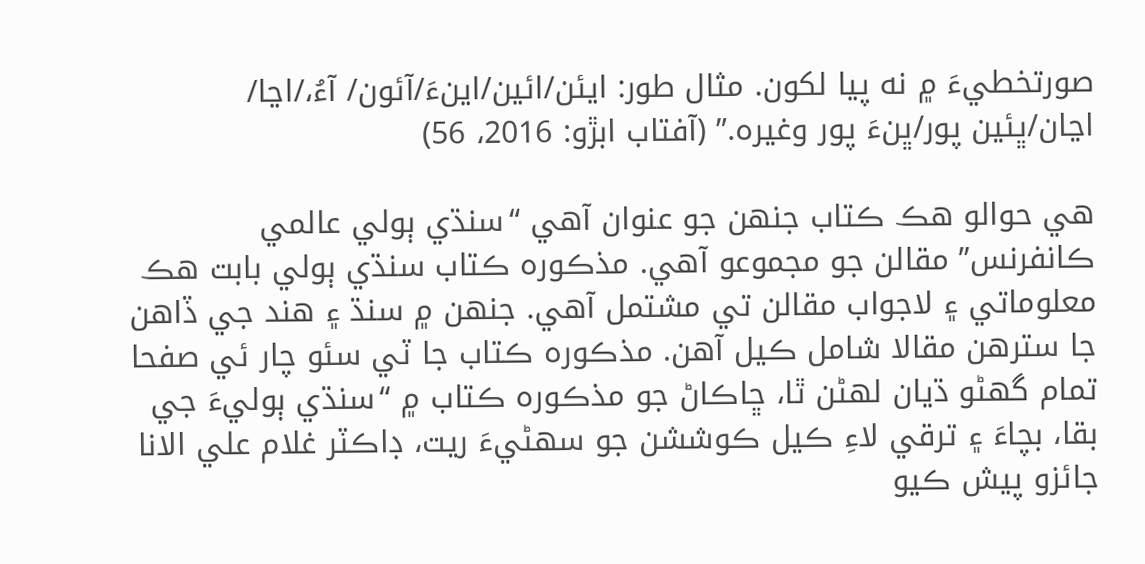صورتخطيءَ ۾ نه پيا لکون. مثال طور: ايئن/ائين/اينءَ/آئون/ آءُ،/اڃا/ اڃان/ڀئين پور/ڀنءَ پور وغيره.” (آفتاب ابڙو: 2016، 56)

هي حوالو هڪ ڪتاب جنهن جو عنوان آهي “سنڌي ٻولي عالمي ڪانفرنس” مقالن جو مجموعو آهي. مذڪوره ڪتاب سنڌي ٻولي بابت هڪ معلوماتي ۽ لاجواب مقالن تي مشتمل آهي. جنهن ۾ سنڌ ۽ هند جي ڏاهن جا سترهن مقالا شامل ڪيل آهن. مذڪوره ڪتاب جا ٽي سئو چار ئي صفحا تمام گهڻو ڌيان لهڻن ٿا، ڇاڪاڻ جو مذڪوره ڪتاب ۾ “سنڌي ٻوليءَ جي بقا، بچاءَ ۽ ترقي لاءِ ڪيل ڪوششن جو سهڻيءَ ريت، ڊاڪٽر غلام علي الانا جائزو پيش ڪيو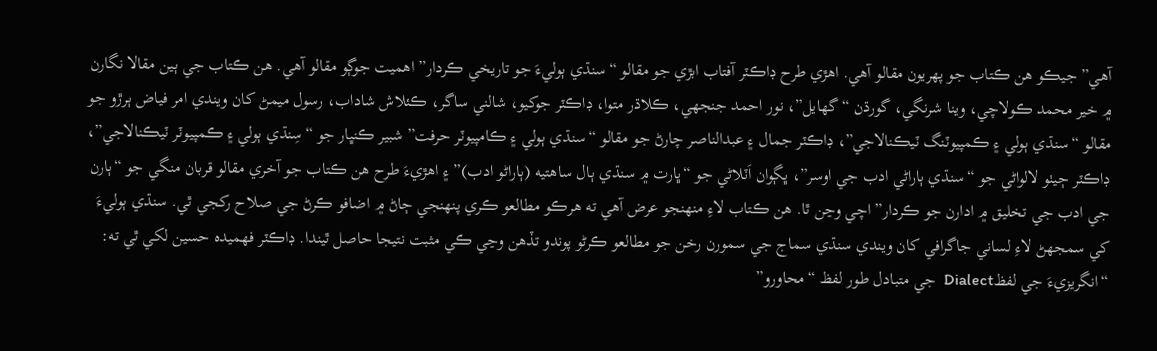آهي” جيڪو هن ڪتاب جو پهريون مقالو آهي. اهڙي طرح ڊاڪٽر آفتاب ابڙي جو مقالو “سنڌي ٻوليءَ جو تاريخي ڪردار” اهميت جوڳو مقالو آهي. هن ڪتاب جي ٻين مقالا نگارن ۾ خير محمد ڪولاچي، وينا شرنگي، گورڌن “گهايل”، نور احمد جنجهي، ڪلاڌر متوا، ڊاڪٽر جوکيو، شالني ساگر، ڪئلاش شاداب، رسول ميمڻ کان ويندي امر فياض ٻرڙو جو مقالو “سنڌي ٻولي ۽ ڪمپيوٽنگ ٽيڪنالاجي”، ڊاڪٽر جمال ۽ عبدالناصر چارڻ جو مقالو “سنڌي ٻولي ۽ ڪامپيوٽر حرفت” شبير ڪنڀار جو “سِنڌي ٻولي ۽ ڪمپيوٽر ٽيڪنالاجي”، ڊاڪٽر ڄيٺو لالواڻي جو “سنڌي ٻاراڻي ادب جي اوسر”، ڀڳوان اَٽلاڻي جو “ڀارت ۾ سنڌي ٻال ساهتيه (ٻاراڻو ادب)” ۽ اهڙيءَ طرح هن ڪتاب جو آخري مقالو قربان منگي جو “ٻارن جي ادب جي تخليق ۾ ادارن جو ڪردار” اچي وڃن ٿا. هن ڪتاب لاءِ منهنجو عرض آهي ته هرڪو مطالعو ڪري پنهنجي ڄاڻ ۾ اضافو ڪرڻ جي صلاح رکجي ٿي. سنڌي ٻوليءَ کي سمجهڻ لاءِ لساني جاگرافي کان ويندي سنڌي سماج جي سمورن رخن جو مطالعو ڪرڻو پوندو تڏهن وڃي ڪي مثبت نتيجا حاصل ٿيندا. ڊاڪٽر فهميده حسين لکي ٿي ته: “انگريزيءَ جي لفظDialect  جي متبادل طور لفظ “محاورو”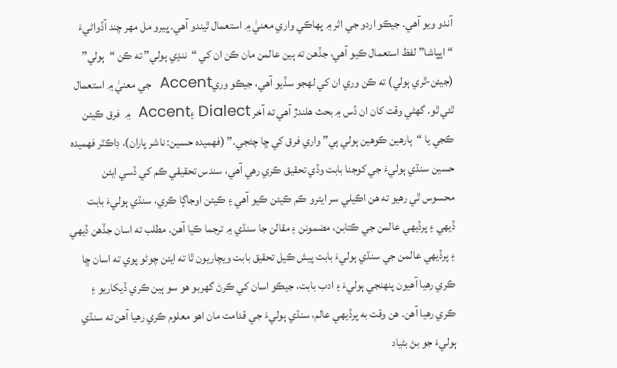آندو ويو آهي. جيڪو اردو جي اثر ۾ پهاڪي واري معنيٰ ۾ استعمال ٿيندو آهي. ڀيرو مل مهر چند آڏواڻيءَ “اپڀاشا” لفظ استعمال ڪيو آهي، جڏهن ته ٻين عالمن مان ڪن ان کي “ننڍي ٻولي” ته ڪن “ٻولي” (جيئن-ٿري ٻولي) ته ڪن وري ان کي لهجو سڏيو آهي، جيڪو وريAccent  جي معنيٰ ۾ استعمال ٿئي ٿو. گهڻي وقت کان ان ڏس ۾ بحث هلندڙ آهي ته آخر Dialect ۽Accent  ۾ فرق ڪيئن ڪجي يا “ٻارهين ڪوهين ٻولي ٻي” واري فرق کي ڇا چئجي.” (فهميده حسين: ناشر پاران)، ڊاڪٽر فهميده حسين سنڌي ٻوليءَ جي کوجنا بابت وڏي تحقيق ڪري رهي آهي، سندس تحقيقي ڪم کي ڏسي ايئن محسوس ٿي رهيو ته هن اڪيلي سر ايترو ڪم ڪيئن ڪيو آهي ۽ ڪيئن اوجاڳا ڪري، سنڌي ٻوليءَ بابت ڏيهي ۽ پرڏيهي عالمن جي ڪتابن، مضمونن ۽ مقالن جا سنڌي ۾ ترجما ڪيا آهن. مطلب ته اسان جڏهن ڏيهي ۽ پرڏيهي عالمن جي سنڌي ٻوليءَ بابت پيش ڪيل تحقيق بابت ويچاريون ٿا ته ايئن چوڻو پوي ته اسان ڇا ڪري رهيا آهيون پنهنجي ٻوليءَ ۽ ادب بابت، جيڪو اسان کي ڪرڻ گهربو هو سو ٻين ڪري ڏيکاريو ۽ ڪري رهيا آهن. هن وقت به پرڏيهي عالم، سنڌي ٻوليءَ جي قدامت مان اهو معلوم ڪري رهيا آهن ته سنڌي ٻوليءَ جو بڻ بڻياد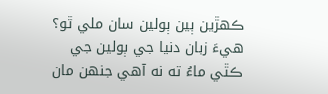ڪهڙين ٻين ٻولين سان ملي ٿو؟ هيءَ زبان دنيا جي ٻولين جي ڪٿي ماءُ ته نه آهي جنهن مان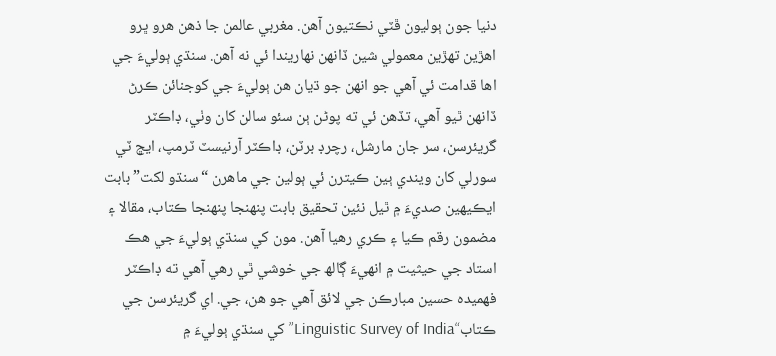دنيا جون ٻوليون ڦٽي نڪتيون آهن. مغربي عالمن جا ذهن هرو ڀرو اهڙين تهڙين معمولي شين ڏانهن نهاريندا ئي نه آهن. سنڌي ٻوليءَ جي اها قدامت ئي آهي جو انهن جو ڌيان هن ٻوليءَ جي کوجنائن ڪرڻ ڏانهن ٿيو آهي، تڏهن ئي ته پوڻن ٻن سئو سالن کان وٺي، ڊاڪٽر گريئرسن، سر جان مارشل، رچرڊ برٽن، ڊاڪٽر آرنيسٽ ٽرمپ، ايڇ ٽي سورلي کان ويندي ٻين ڪيترن ئي ٻولين جي ماهرن “سنڌو لکت” بابت ايڪيهين صديءَ ۾ ٿيل نئين تحقيق بابت پنهنجا پنهنجا ڪتاب، مقالا ۽ مضمون رقم ڪيا ۽ ڪري رهيا آهن. مون کي سنڌي ٻوليءَ جي هڪ استاد جي حيثيت ۾ انهيءَ ڳالھ جي خوشي ٿي رهي آهي ته ڊاڪٽر فهميده حسين مبارڪن جي لائق آهي جو هن، جي. اي گريئرسن جي ڪتاب“Linguistic Survey of India” کي سنڌي ٻوليءَ ۾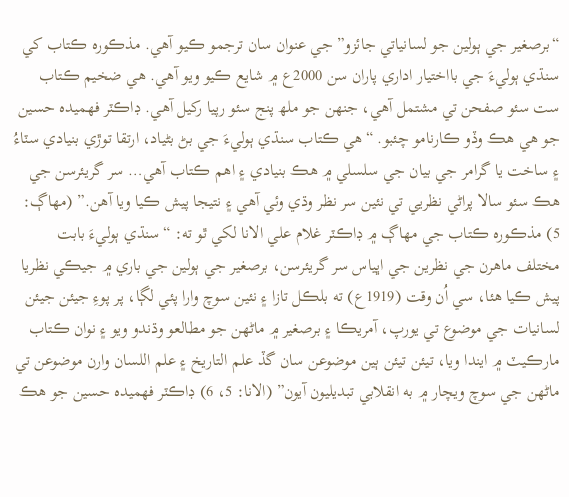“برصغير جي ٻولين جو لسانياتي جائزو” جي عنوان سان ترجمو ڪيو آهي. مذڪوره ڪتاب کي سنڌي ٻوليءَ جي بااختيار اداري پاران سن 2000ع ۾ شايع ڪيو ويو آهي. هي ضخيم ڪتاب ست سئو صفحن تي مشتمل آهي، جنهن جو ملھ پنج سئو رپيا رکيل آهي. ڊاڪٽر فهميده حسين جو هي هڪ وڏو ڪارنامو چئبو. “هي ڪتاب سنڌي ٻوليءَ جي بڻ بڻياد، ارتقا توڙي بنيادي سٽاءُ ۽ ساخت يا گرامر جي بيان جي سلسلي ۾ هڪ بنيادي ۽ اهم ڪتاب آهي… سر گريئرسن جي هڪ سئو سالا پراڻي نظريي تي نئين سر نظر وڌي وئي آهي ۽ نتيجا پيش ڪيا ويا آهن.” (مهاڳ: 5) مذڪوره ڪتاب جي مهاڳ ۾ ڊاڪٽر غلام علي الانا لکي ٿو ته: “سنڌي ٻوليءَ بابت مختلف ماهرن جي نظرين جي اڀياس سر گريئرسن، برصغير جي ٻولين جي باري ۾ جيڪي نظريا پيش ڪيا هئا، سي اُن وقت (1919ع) ته بلڪل تازا ۽ نئين سوچ وارا پئي لڳا، پر پوءِ جيئن جيئن لسانيات جي موضوع تي يورپ، آمريڪا ۽ برصغير ۾ ماڻهن جو مطالعو وڌندو ويو ۽ نوان ڪتاب مارڪيٽ ۾ ايندا ويا، تيئن تيئن ٻين موضوعن سان گڏ علم التاريخ ۽ علم اللسان وارن موضوعن تي ماڻهن جي سوچ ويچار ۾ به انقلابي تبديليون آيون” (الانا: 5، 6) ڊاڪٽر فهميده حسين جو هڪ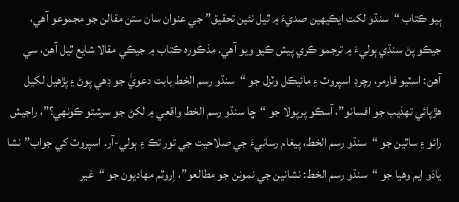ٻيو ڪتاب “سنڌو لکت ايڪيهين صديءَ ۾ ٿيل نئين تحقيق” جي عنوان سان ستن مقالن جو مجموعو آهي، جيڪو پڻ سنڌي ٻوليءَ ۾ ترجمو ڪري پيش ڪيو ويو آهي. مذڪوره ڪتاب ۾ جيڪي مقالا شايع ٿيل آهن، سي آهن: اسٽيو فارمر، رچرڊ اسپروٽ ۽ مائيڪل وٽزل جو “سنڌو رسم الخط بابت دعويٰ جو ڊهي پوڻ ۽ پڙهيل لکيل هڙپائي تهذيب جو افسانو”، آسڪو پرپولا جو “ڇا سنڌو رسم الخط واقعي ۾ لکڻ جو سرشتو ڪونهي؟”، راجيش رائو ۽ ساٿين جو “سنڌو رسم الخط، پيغام رسانيءَ جي صلاحيت جي تور تڪ ۽ ٻولي-آر. اسپروٽ کي جواب” نشا يادَو ايم وهيا جو “سنڌو رسم الخط: نشانين جي نمونن جو مطالعو”، اِروٿم مهاديون جو “غير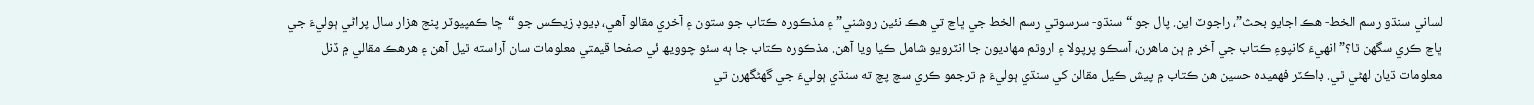لساني سنڌو رسم الخط- هڪ اجايو بحث”، راجوٽ اين. پال جو “سنڌو- سرسوتي رسم الخط جي ڀاڃ تي هڪ نئين روشني” ۽ مذڪوره ڪتاب جو ستون ۽ آخري مقالو آهي، ڊيوڊ زيڪس جو “ڇا ڪمپيوٽر پنج هزار سال پراڻي ٻوليءَ جي ڀاڃ ڪري سگهن ٿا؟” انهيءَ کانپوءِ ڪتاب جي آخر ۾ ٻن ماهرن، آسڪو پرپولا ۽ اروٿم مهاديون جا انٽرويو شامل ڪيا ويا آهن. مذڪوره ڪتاب جا ٻه سئو چوويھ ئي صفحا قيمتي معلومات سان آراسته ٿيل آهن ۽ هرهڪ مقالي ۾ ڏنل معلومات ڌيان لهڻي ٿي. ڊاڪٽر فهميده حسين هن ڪتاب ۾ پيش ڪيل مقالن کي سنڌي ٻوليءَ ۾ ترجمو ڪري سچ پچ ته سنڌي ٻوليءَ جي گهڻگهرن تي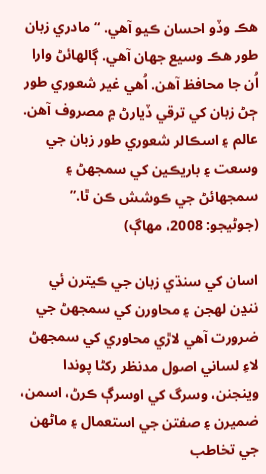هڪ وڏو احسان ڪيو آهي. “مادري زبان طور هڪ وسيع جهان آهي. ڳالهائڻ وارا اُن جا محافظ آهن. اُهي غير شعوري طور ڄڻ زبان کي ترقي ڏيارڻ ۾ مصروف آهن. عالم ۽ اسڪالر شعوري طور زبان جي وسعت ۽ باريڪين کي سمجهڻ ۽ سمجهائڻ جي ڪوشش ڪن ٿا.” (جوڻيجو: 2008، مهاڳ)

اسان کي سنڌي زبان جي ڪيترن ئي ننڍن لهجن ۽ محاورن کي سمجهڻ جي ضرورت آهي لاڙي محاوري کي سمجهڻ لاءِ لساني اصول مدنظر رکڻا پوندا وينجنن، وسرگ کي اوسرڳ ڪرڻ، اسمن، ضميرن ۽ صفتن جي استعمال ۽ ماڻهن جي تخاطب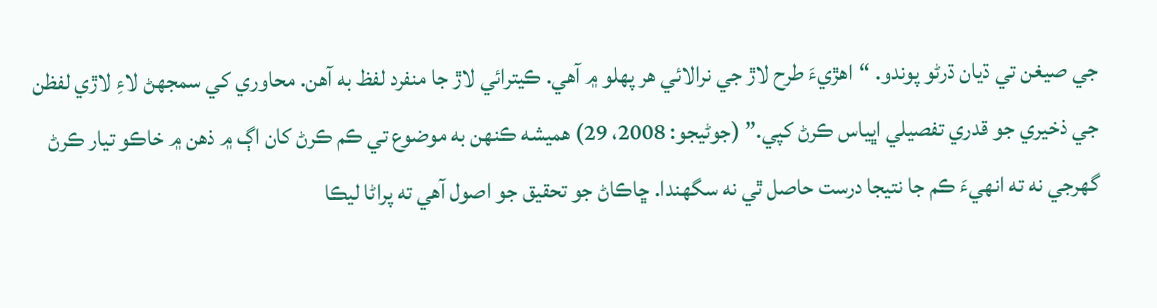جي صيغن تي ڌيان ڌرڻو پوندو. “اهڙيءَ طرح لاڙ جي نرالائي هر پهلو ۾ آهي. ڪيترائي لاڙ جا منفرد لفظ به آهن. محاوري کي سمجهڻ لاءِ لاڙي لفظن جي ذخيري جو قدري تفصيلي اڀياس ڪرڻ کپي.” (جوڻيجو: 2008، 29) هميشه ڪنهن به موضوع تي ڪم ڪرڻ کان اڳ ۾ ذهن ۾ خاڪو تيار ڪرڻ گهرجي نه ته انهيءَ ڪم جا نتيجا درست حاصل ٿي نه سگهندا. ڇاڪاڻ جو تحقيق جو اصول آهي ته پراڻا ليڪا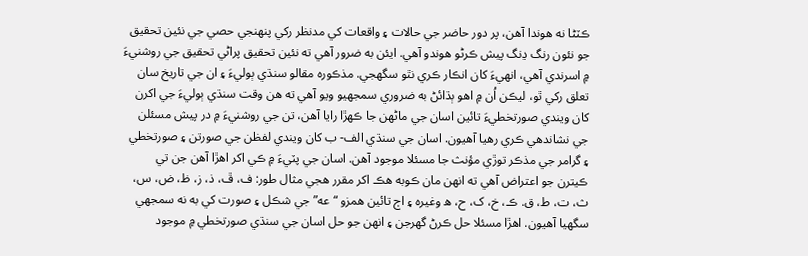ڪٽڻا نه هوندا آهن، پر دور حاضر جي حالات ۽ واقعات کي مدنظر رکي پنهنجي حصي جي نئين تحقيق جو نئون رنگ ڍنگ پيش ڪرڻو هوندو آهي. ايئن به ضرور آهي ته نئين تحقيق پراڻي تحقيق جي روشنيءَ ۾ اسرندي آهي، انهيءَ کان انڪار ڪري نٿو سگهجي. مذڪوره مقالو سنڌي ٻوليءَ ۽ ان جي تاريخ سان تعلق رکي ٿو، ليڪن اُن ۾ اهو ٻڌائڻ به ضروري سمجهيو ويو آهي ته هن وقت سنڌي ٻوليءَ جي اکرن کان ويندي صورتخطيءَ تائين اسان جي ماڻهن جا ڪهڙا رايا آهن، تن جي روشنيءَ ۾ در پيش مسئلن جي نشاندهي ڪري رهيا آهيون. اسان جي سنڌي الف- ب کان ويندي لفظن جي صورتن ۽ صورتخطي ۽ گرامر جي مذڪر توڙي مؤنث جا مسئلا موجود آهن. اسان جي پٽيءَ ۾ ڪي اکر اهڙا آهن جن تي ڪيترن جو اعتراض آهي ته انهن مان ڪوبه هڪ اکر مقرر هجي مثال طور: ف، ڦ، ذ، ز، ظ، ض، س، ث، ت، ط، ق. ڪ، خ، ک، ح، ھ وغيره ۽ اڄ تائين همزو “عه” جي شڪل ۽ صورت کي به نه سمجهي سگهيا آهيون. اهڙا مسئلا حل ڪرڻ گهرجن ۽ انهن جو حل اسان جي سنڌي صورتخطي ۾ موجود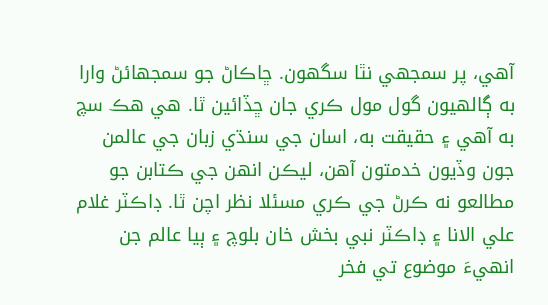آهي، پر سمجهي نٿا سگهون. ڇاڪاڻ جو سمجهائڻ وارا به ڳالهيون گول مول ڪري جان ڇڏائين ٿا. هي هڪ سچ به آهي ۽ حقيقت به، اسان جي سنڌي زبان جي عالمن جون وڏيون خدمتون آهن، ليڪن انهن جي ڪتابن جو مطالعو نه ڪرڻ جي ڪري مسئلا نظر اچن ٿا. ڊاڪٽر غلام علي الانا ۽ ڊاڪٽر نبي بخش خان بلوچ ۽ ٻيا عالم جن انهيءَ موضوع تي فخر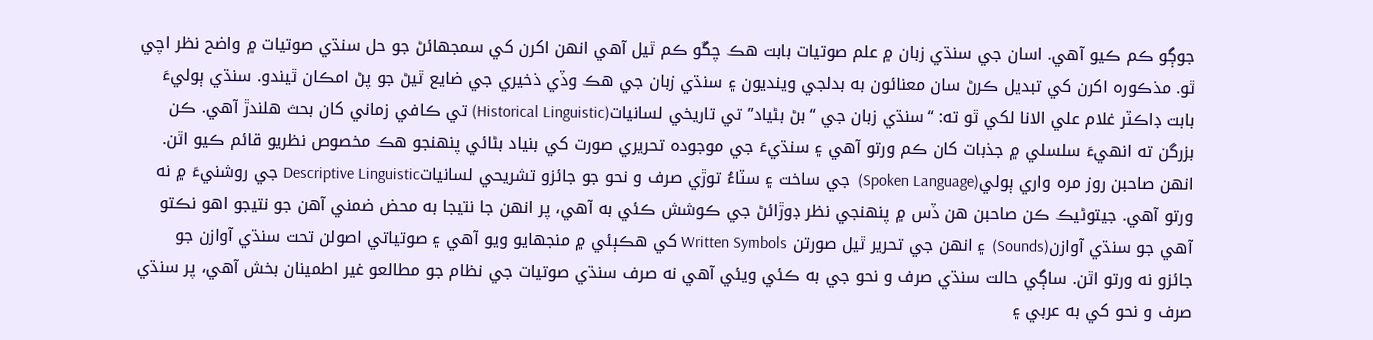جوڳو ڪم ڪيو آهي. اسان جي سنڌي زبان ۾ علم صوتيات بابت هڪ چڱو ڪم ٿيل آهي انهن اکرن کي سمجهائڻ جو حل سنڌي صوتيات ۾ واضح نظر اچي ٿو. مذڪوره اکرن کي تبديل ڪرڻ سان معنائون به بدلجي وينديون ۽ سنڌي زبان جي هڪ وڏي ذخيري جي ضايع ٿيڻ جو پڻ امڪان ٿيندو. سنڌي ٻوليءَ بابت ڊاڪٽر غلام علي الانا لکي ٿو ته: “سنڌي زبان جي “بڻ بڻياد” تي تاريخي لسانيات(Historical Linguistic) تي ڪافي زماني کان بحث هلندڙ آهي. ڪن بزرگن ته انهيءَ سلسلي ۾ جذبات کان ڪم ورتو آهي ۽ سنڌيءَ جي موجوده تحريري صورت کي بنياد بڻائي پنهنجو هڪ مخصوص نظريو قائم ڪيو اٿن. انهن صاحبن روز مره واري ٻولي(Spoken Language)  جي ساخت ۽ سٽاءُ توڙي صرف و نحو جو جائزو تشريحي لسانياتDescriptive Linguistic جي روشنيءَ ۾ نه ورتو آهي. جيتوڻيڪ ڪن صاحبن هن ڏس ۾ پنهنجي نظر ڊوڙائڻ جي ڪوشش ڪئي به آهي، پر انهن جا نتيجا به محض ضمني آهن جو نتيجو اهو نڪتو آهي جو سنڌي آوازن(Sounds)  ۽ انهن جي تحرير ٿيل صورتن Written Symbols کي هڪٻئي ۾ منجهايو ويو آهي ۽ صوتياتي اصولن تحت سنڌي آوازن جو جائزو نه ورتو اٿن. ساڳي حالت سنڌي صرف و نحو جي به ڪئي ويئي آهي نه صرف سنڌي صوتيات جي نظام جو مطالعو غير اطمينان بخش آهي، پر سنڌي صرف و نحو کي به عربي ۽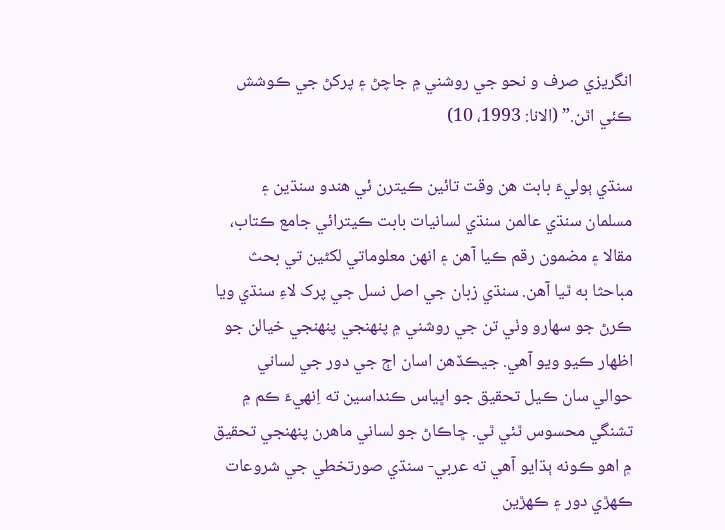انگريزي صرف و نحو جي روشني ۾ جاچڻ ۽ پرکڻ جي ڪوشش ڪئي اٿن.” (الانا: 1993، 10)

سنڌي ٻوليءَ بابت هن وقت تائين ڪيترن ئي هندو سنڌين ۽ مسلمان سنڌي عالمن سنڌي لسانيات بابت ڪيترائي جامع ڪتاب، مقالا ۽ مضمون رقم ڪيا آهن ۽ انهن معلوماتي لکڻين تي بحث مباحثا به ٿيا آهن. سنڌي زبان جي اصل نسل جي پرک لاءِ سنڌي ويا ڪرڻ جو سهارو وٺي تن جي روشني ۾ پنهنجي پنهنجي خيالن جو اظهار ڪيو ويو آهي. جيڪڏهن اسان اڄ جي دور جي لساني حوالي سان ڪيل تحقيق جو اڀياس ڪنداسين ته اِنهيءَ ڪم ۾ تشنگي محسوس ٿئي ٿي. ڇاڪاڻ جو لساني ماهرن پنهنجي تحقيق ۾ اهو ڪونه ٻڌايو آهي ته عربي- سنڌي صورتخطي جي شروعات ڪهڙي دور ۽ ڪهڙين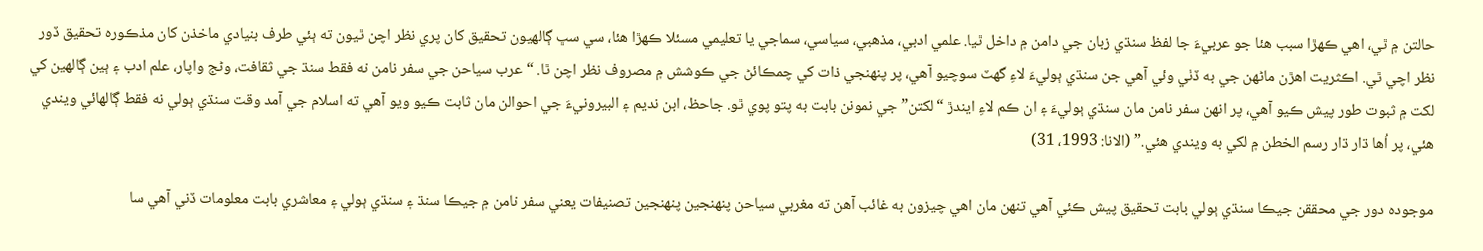حالتن ۾ ٿي، اهي ڪهڙا سبب هئا جو عربيءَ جا لفظ سنڌي زبان جي دامن ۾ داخل ٿيا. علمي ادبي، مذهبي، سياسي، سماجي يا تعليمي مسئلا ڪهڙا هئا، سي سڀ ڳالهيون تحقيق کان پري نظر اچن ٿيون ته ٻئي طرف بنيادي ماخذن کان مذڪوره تحقيق ڏور نظر اچي ٿي. اڪثريت اهڙن ماڻهن جي به ڏٺي وئي آهي جن سنڌي ٻوليءَ لاءِ گهٽ سوچيو آهي، پر پنهنجي ذات کي چمڪائڻ جي ڪوشش ۾ مصروف نظر اچن ٿا. “عرب سياحن جي سفر نامن نه فقط سنڌ جي ثقافت، وڻج واپار، علم ادب ۽ ٻين ڳالهين کي لکت ۾ ثبوت طور پيش ڪيو آهي، پر انهن سفر نامن مان سنڌي ٻوليءَ ۽ ان ڪم لاءِ ايندڙ “لکتن” جي نمونن بابت به پتو پوي ٿو. جاحظ، ابن نديم ۽ البيرونيءَ جي احوالن مان ثابت ڪيو ويو آهي ته اسلام جي آمد وقت سنڌي ٻولي نه فقط ڳالهائي ويندي هئي، پر اُها ڌار ڌار رسم الخطن ۾ لکي به ويندي هئي.” (الانا: 1993، 31)

موجوده دور جي محققن جيڪا سنڌي ٻولي بابت تحقيق پيش ڪئي آهي تنهن مان اهي چيزون به غائب آهن ته مغربي سياحن پنهنجين پنهنجين تصنيفات يعني سفر نامن ۾ جيڪا سنڌ ۽ سنڌي ٻولي ۽ معاشري بابت معلومات ڏني آهي سا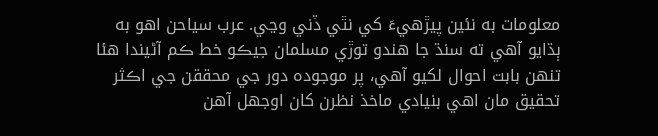معلومات به نئين پيڙهيءَ کي نٿي ڏني وڃي. عرب سياحن اهو به ٻڌايو آهي ته سنڌ جا هندو توڙي مسلمان جيڪو خط ڪم آڻيندا هئا تنهن بابت احوال لکيو آهي، پر موجوده دور جي محققن جي اڪثر تحقيق مان اهي بنيادي ماخذ نظرن کان اوجهل آهن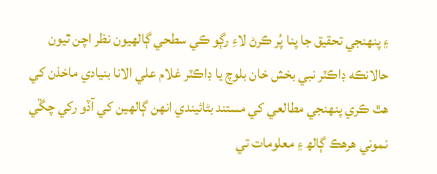۽ پنهنجي تحقيق جا پنا پُر ڪرڻ لاءِ رڳو ڪي سطحي ڳالهيون نظر اچن ٿيون حالانڪه ڊاڪٽر نبي بخش خان بلوچ يا ڊاڪٽر غلام علي الانا بنيادي ماخذن کي هٿ ڪري پنهنجي مطالعي کي مستند بڻائيندي انهن ڳالهين کي آڏو رکي چڱي نموني هرهڪ ڳالھ ۽ معلومات تي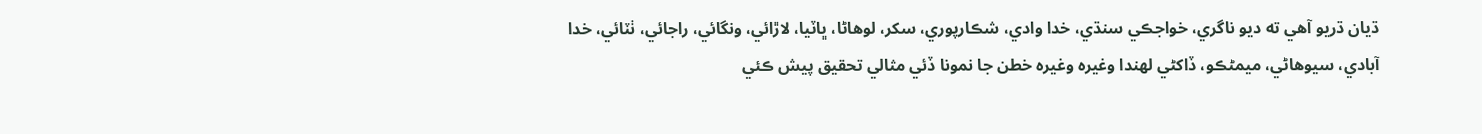ڌيان ڌريو آهي ته ديو ناگري، خواجڪي سنڌي، خدا وادي، شڪارپوري، سکر، لوهاڻا، ڀاٽيا، لاڙائي، ونگائي، راجائي، ٺٽائي، خدا آبادي، سيوهاڻي، ميمڻڪو، ڏاکڻي لهندا وغيره وغيره خطن جا نمونا ڏئي مثالي تحقيق پيش ڪئي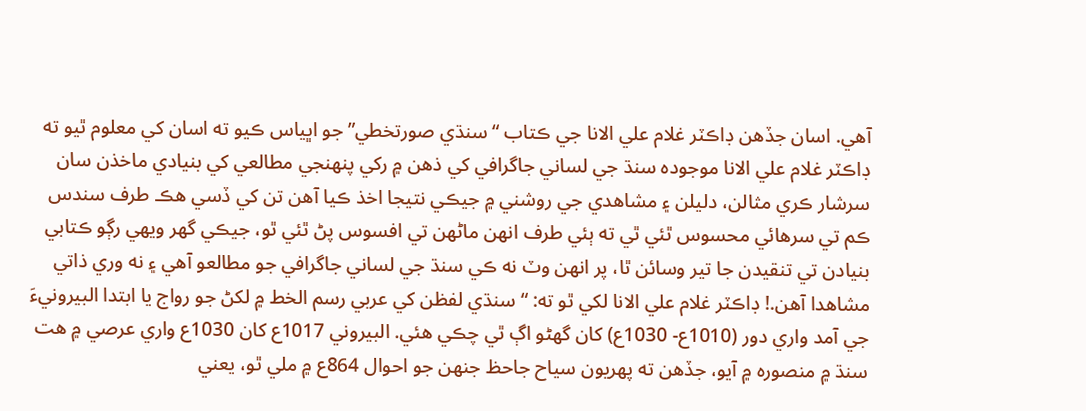آهي. اسان جڏهن ڊاڪٽر غلام علي الانا جي ڪتاب “سنڌي صورتخطي” جو اڀياس ڪيو ته اسان کي معلوم ٿيو ته ڊاڪٽر غلام علي الانا موجوده سنڌ جي لساني جاگرافي کي ذهن ۾ رکي پنهنجي مطالعي کي بنيادي ماخذن سان سرشار ڪري مثالن، دليلن ۽ مشاهدي جي روشني ۾ جيڪي نتيجا اخذ ڪيا آهن تن کي ڏسي هڪ طرف سندس ڪم تي سرهائي محسوس ٿئي ٿي ته ٻئي طرف انهن ماڻهن تي افسوس پڻ ٿئي ٿو، جيڪي گهر ويهي رڳو ڪتابي بنيادن تي تنقيدن جا تير وسائن ٿا، پر انهن وٽ نه ڪي سنڌ جي لساني جاگرافي جو مطالعو آهي ۽ نه وري ذاتي مشاهدا آهن.! ڊاڪٽر غلام علي الانا لکي ٿو ته: “سنڌي لفظن کي عربي رسم الخط ۾ لکڻ جو رواج يا ابتدا البيرونيءَ جي آمد واري دور (1010ع- 1030ع) کان گهڻو اڳ ٿي چڪي هئي. البيروني 1017ع کان 1030ع واري عرصي ۾ هت سنڌ ۾ منصوره ۾ آيو، جڏهن ته پهريون سياح جاحظ جنهن جو احوال 864ع ۾ ملي ٿو، يعني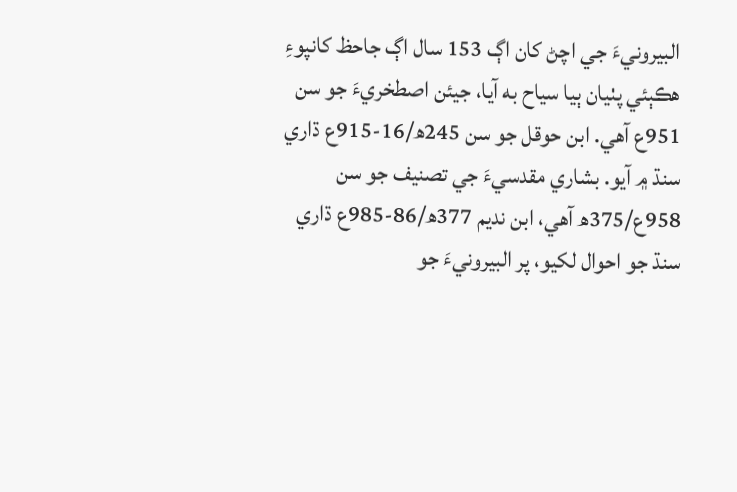البيرونيءَ جي اچڻ کان اڳ 153 سال اڳ جاحظ کانپوءِ هڪٻئي پٺيان ٻيا سياح به آيا، جيئن اصطخريءَ جو سن 951ع آهي. ابن حوقل جو سن 245ھ/16-915ع ڌاري سنڌ ۾ آيو. بشاري مقدسيءَ جي تصنيف جو سن 958ع/375ھ آهي، ابن نديم 377ھ/86-985ع ڌاري سنڌ جو احوال لکيو، پر البيرونيءَ جو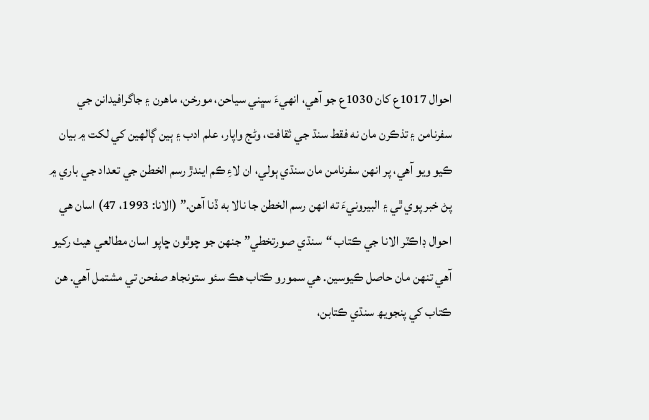احوال 1017ع کان 1030ع جو آهي، انهيءَ سڀني سياحن، مورخن، ماهرن ۽ جاگرافيدانن جي سفرنامن ۽ تذڪرن مان نه فقط سنڌ جي ثقافت، وڻج واپار، علم ادب ۽ ٻين ڳالهين کي لکت ۾ بيان ڪيو ويو آهي، پر انهن سفرنامن مان سنڌي ٻولي، ان لاءِ ڪم ايندڙ رسم الخطن جي تعداد جي باري ۾ پڻ خبر پوي ٿي ۽ البيرونيءَ ته انهن رسم الخطن جا نالا به ڏنا آهن.” (الانا: 1993، 47) اسان هي احوال ڊاڪٽر الانا جي ڪتاب “سنڌي صورتخطي” جنهن جو چوٿون ڇاپو اسان مطالعي هيٺ رکيو آهي تنهن مان حاصل ڪيوسين. هي سمورو ڪتاب هڪ سئو ستونجاھ صفحن تي مشتمل آهي. هن ڪتاب کي پنجويھ سنڌي ڪتابن،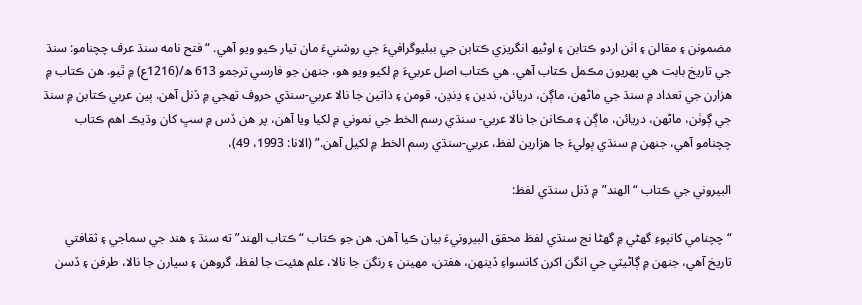مضمونن ۽ مقالن ۽ اٺن اردو ڪتابن ۽ اوڻيھ انگريزي ڪتابن جي ببليوگرافيءَ جي روشنيءَ مان تيار ڪيو ويو آهي. “فتح نامه سنڌ عرف چچنامو: سنڌ جي تاريخ بابت هي پهريون مڪمل ڪتاب آهي. هي ڪتاب اصل عربيءَ ۾ لکيو ويو هو، جنهن جو فارسي ترجمو 613 ھ/(1216ع) ۾ ٿيو. هن ڪتاب ۾ هزارن جي تعداد ۾ سنڌ جي ماڻهن، ماڳن، دريائن، ندين ۽ ڍنڍن، قومن ۽ ذاتين جا نالا عربي-سنڌي حروف تهجي ۾ ڏنل آهن. ٻين عربي ڪتابن ۾ سنڌ جي ڳوٺن، ماڻهن، دريائن، ماڳن ۽ مڪانن جا نالا عربي- سنڌي رسم الخط جي نموني ۾ لکيا ويا آهن، پر هن ڏس ۾ سڀ کان وڌيڪ اهم ڪتاب چچنامو آهي، جنهن ۾ سنڌي ٻوليءَ جا هزارين لفظ، عربي-سنڌي رسم الخط ۾ لکيل آهن.” (الانا: 1993، 49)،

البيروني جي ڪتاب “الهند” ۾ ڏنل سنڌي لفظ:

“چچنامي کانپوءِ گهڻي ۾ گهڻا نج سنڌي لفظ محقق البيرونيءَ بيان ڪيا آهن. هن جو ڪتاب “ڪتاب الهند” ته سنڌ ۽ هند جي سماجي ۽ ثقافتي تاريخ آهي، جنهن ۾ ڳاڻيٽي جي انگن اکرن کانسواءِ ڏينهن، هفتن، مهينن ۽ رنگن جا نالا، علم هئيت جا لفظ، گروهن ۽ سيارن جا نالا، طرفن ۽ ڏسن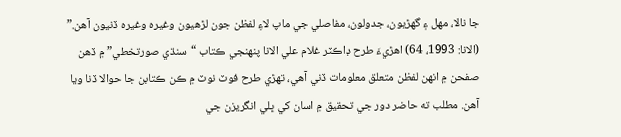جا نالا، مهل ۽ گهڙيون، جدولون، مفاصلي جي ماپ لاءِ لفظن جون لڙهيون وغيره وغيره ڏنيون آهن.” (الانا: 1993، 64) اهڙيءَ طرح ڊاڪٽر غلام علي الانا پنهنجي ڪتاب “سنڌي صورتخطي” ۾ ڏهن صفحن ۾ انهن لفظن متعلق معلومات ڏني آهي، تهڙي طرح فوٽ نوٽ ۾ ڪن ڪتابن جا حوالا ڏنا ويا آهن. مطلب ته حاضر دور جي تحقيق ۾ اسان کي ڀلي انگريزن جي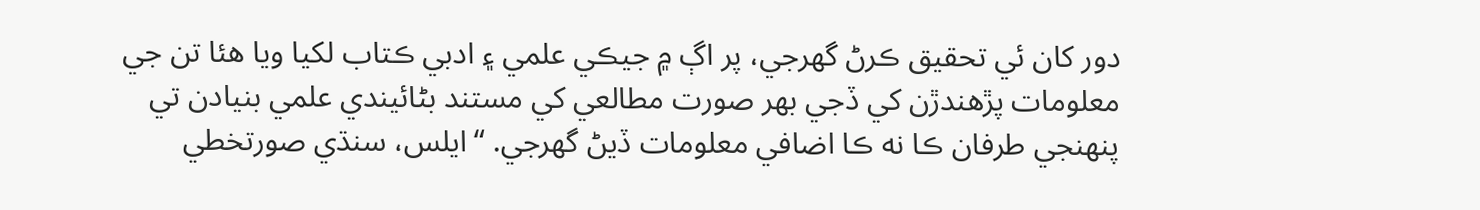دور کان ئي تحقيق ڪرڻ گهرجي، پر اڳ ۾ جيڪي علمي ۽ ادبي ڪتاب لکيا ويا هئا تن جي معلومات پڙهندڙن کي ڏجي بهر صورت مطالعي کي مستند بڻائيندي علمي بنيادن تي پنهنجي طرفان ڪا نه ڪا اضافي معلومات ڏيڻ گهرجي. “ايلس، سنڌي صورتخطي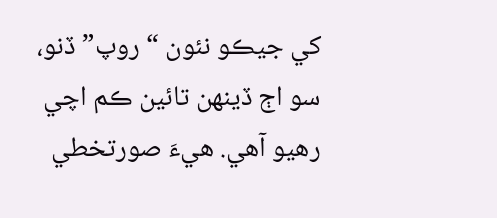کي جيڪو نئون “روپ” ڏنو، سو اڄ ڏينهن تائين ڪم اچي رهيو آهي. هيءَ صورتخطي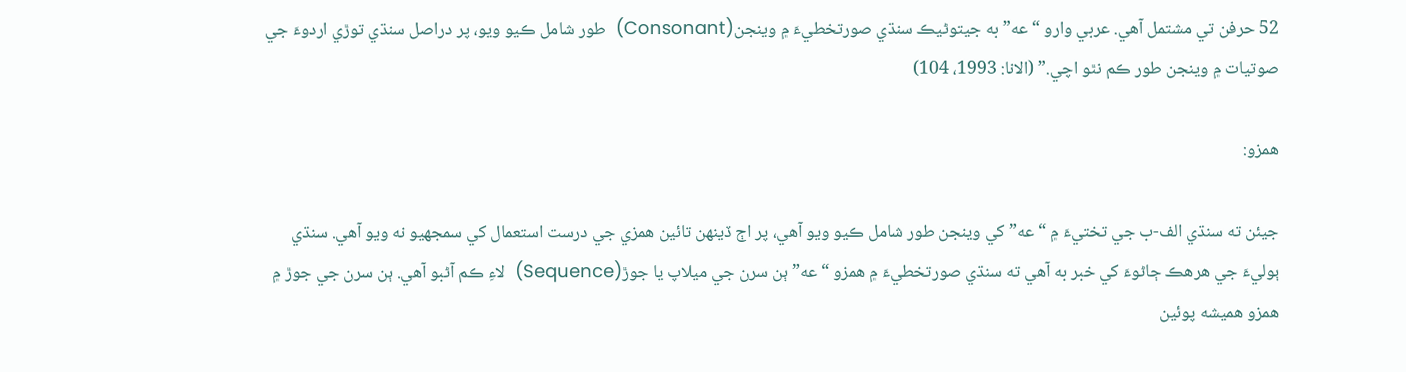52 حرفن تي مشتمل آهي. عربي وارو “عه” به جيتوڻيڪ سنڌي صورتخطيءَ ۾ وينجن(Consonant)  طور شامل ڪيو ويو، پر دراصل سنڌي توڙي اردوءَ جي صوتيات ۾ وينجن طور ڪم نٿو اچي.” (الانا: 1993، 104)

همزو:

جيئن ته سنڌي الف-ب جي تختيءَ ۾ “عه” کي وينجن طور شامل ڪيو ويو آهي، پر اڄ ڏينهن تائين همزي جي درست استعمال کي سمجهيو نه ويو آهي. سنڌي ٻوليءَ جي هرهڪ ڄاڻوءَ کي خبر به آهي ته سنڌي صورتخطيءَ ۾ همزو “عه” ٻن سرن جي ميلاپ يا جوڙ(Sequence)  لاءِ ڪم آڻبو آهي. ٻن سرن جي جوڙ ۾ همزو هميشه پوئين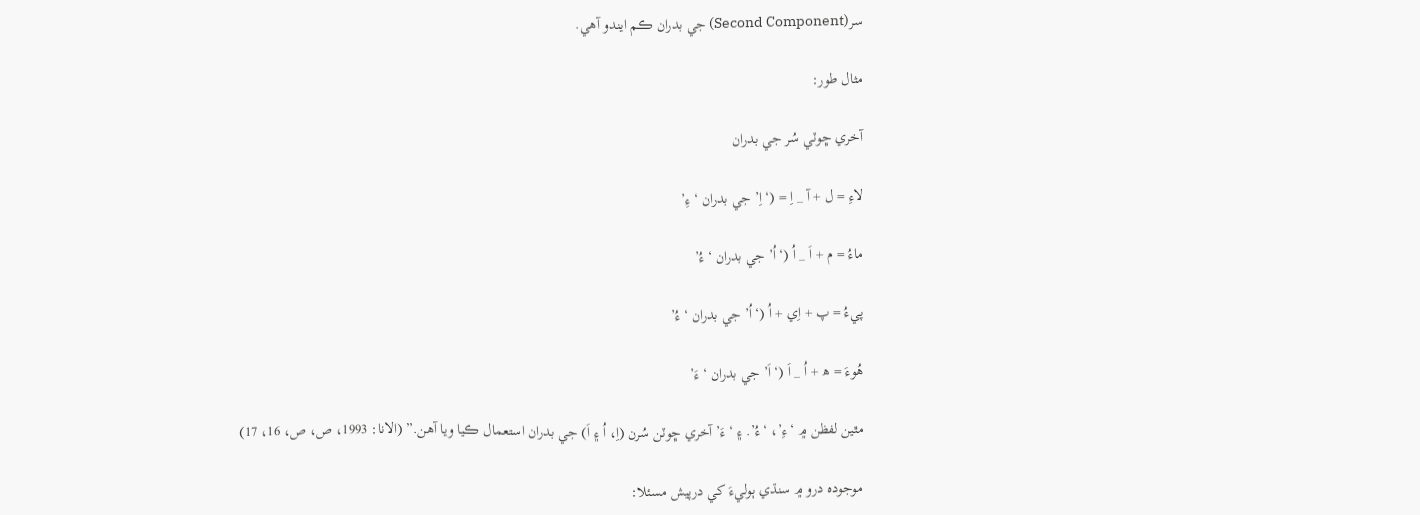سر(Second Component) جي بدران ڪم ايندو آهي.

مثال طور:

آخري ڇوٽي سُر جي بدران

لاءِ = ل + آ _ اِ = (‘اِ’ جي بدران ‘ءِ’

ماءُ = م + اَ _ اُ (‘اُ’ جي بدران ‘ءُ’

پيءُ = پ + اِي + اُ (‘اُ’ جي بدران ‘ءُ’

هُوءَ = ھ + اُ _ اَ (‘اَ’ جي بدران ‘ءَ’

مٿين لفظن ۾ ‘ءِ’، ‘ءُ’. ۽ ‘ءَ’ آخري ڇوٽن سُرن (اِ، اُ ۽ اَ) جي بدران استعمال ڪيا ويا آهن.” (الانا: 1993، ص، ص، 16، 17)

موجوده درو ۾ سنڌي ٻوليءَ کي درپيش مسئلا: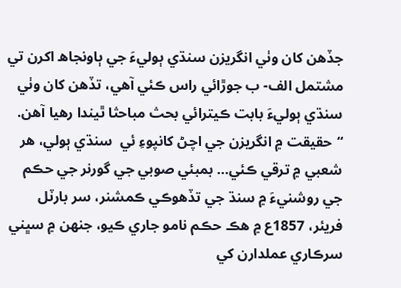جڏهن کان وٺي انگريزن سنڌي ٻوليءَ جي ٻاونجاھ اکرن تي مشتمل الف- ب جوڙائي راس ڪئي آهي، تڏهن کان وٺي سنڌي ٻوليءَ بابت ڪيترائي بحث مباحثا ٿيندا رهيا آهن. “حقيقت ۾ انگريزن جي اچڻ کانپوءِ ئي  سنڌي ٻولي، هر شعبي ۾ ترقي ڪئي… بمبئي صوبي جي گورنر جي حڪم جي روشنيءَ ۾ سنڌ جي تڏهوڪي ڪمشنر، سر بارٽل فريئر، 1857ع ۾ هڪ حڪم نامو جاري ڪيو، جنهن ۾ سڀني سرڪاري عملدارن کي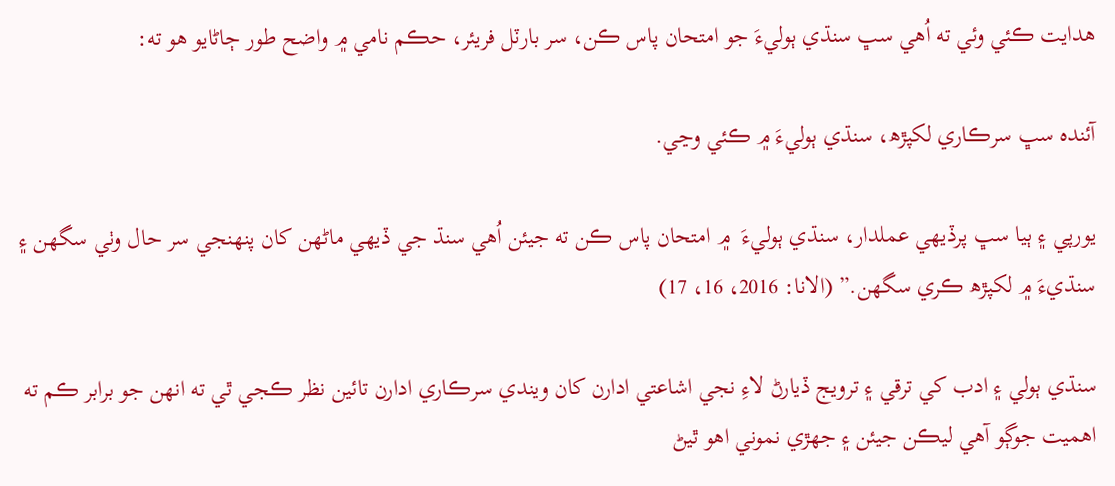هدايت ڪئي وئي ته اُهي سڀ سنڌي ٻوليءَ جو امتحان پاس ڪن، سر بارٽل فريئر، حڪم نامي ۾ واضح طور ڄاڻايو هو ته:

آئنده سڀ سرڪاري لکپڙھ، سنڌي ٻوليءَ ۾ ڪئي وڃي.

يورپي ۽ ٻيا سڀ پرڏيهي عملدار، سنڌي ٻوليءَ  ۾ امتحان پاس ڪن ته جيئن اُهي سنڌ جي ڏيهي ماڻهن کان پنهنجي سر حال وٺي سگهن ۽ سنڌيءَ ۾ لکپڙھ ڪري سگهن.” (الانا: 2016، 16، 17)

سنڌي ٻولي ۽ ادب کي ترقي ۽ ترويج ڏيارڻ لاءِ نجي اشاعتي ادارن کان ويندي سرڪاري ادارن تائين نظر ڪجي ٿي ته انهن جو برابر ڪم ته اهميت جوڳو آهي ليڪن جيئن ۽ جهڙي نموني اهو ٿيڻ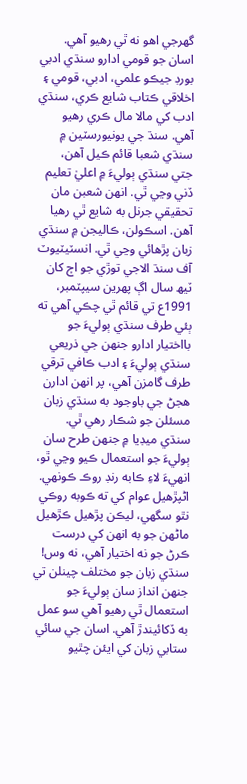گهرجي اهو نه ٿي رهيو آهي. اسان جو قومي ادارو سنڌي ادبي بورڊ جيڪو علمي، ادبي، قومي ۽ اخلاقي ڪتاب شايع ڪري، سنڌي ادب کي مالا مال ڪري رهيو آهي. سنڌ جي يونيورسٽين ۾ سنڌي شعبا قائم ڪيل آهن، جتي سنڌي ٻوليءَ ۾ اعليٰ تعليم ڏني وڃي ٿي. انهن شعبن مان تحقيقي جرنل به شايع ٿي رهيا آهن. اسڪولن، ڪاليجن ۾ سنڌي زبان پڙهائي وڃي ٿي. انسٽيٽيوٽ آف سنڌ الاجي توڙي جو اڄ کان ٽيھ سال اڳ پهرين سيپٽمبر، 1991ع تي قائم ٿي چڪي آهي ته ٻئي طرف سنڌي ٻوليءَ جو بااختيار ادارو جنهن جي ذريعي سنڌي ٻوليءَ ۽ ادب ڪافي ترقي طرف گامزن آهي، پر انهن ادارن هجڻ جي باوجود به سنڌي زبان مسئلن جو شڪار رهي ٿي. سنڌي ميڊيا ۾ جنهن طرح سان ٻوليءَ جو استعمال ڪيو وڃي ٿو، انهيءَ لاءِ ڪابه رنڊ روڪ ڪونهي. اڻپڙهيل عوام کي ته ڪوبه روڪي نٿو سگهي، ليڪن پڙهيل ڪڙهيل ماڻهن جو به انهن کي درست ڪرڻ جو نه اختيار آهي، نه وس! سنڌي زبان جو مختلف چينلن تي جنهن انداز سان ٻوليءَ جو استعمال ٿي رهيو آهي سو عمل به ڏکائيندڙ آهي. اسان جي سائي ستابي زبان کي ايئن چٿيو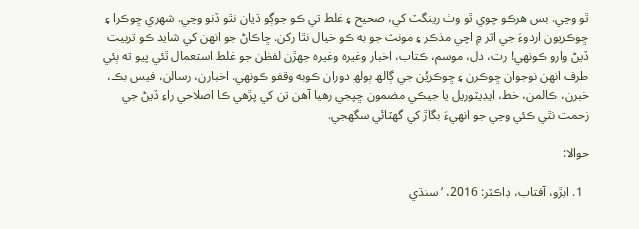ٿو وڃي. بس هرڪو چوي ٿو وٺ رينگٽ کي، صحيح ۽ غلط تي ڪو جوڳو ڌيان نٿو ڏنو وڃي. شهري ڇوڪرا ۽ ڇوڪريون اردوءَ جي اثر ۾ اچي مذڪر ۽ مونث جو به ڪو خيال نٿا رکن. ڇاڪاڻ جو انهن کي شايد ڪو تربيت ڏيڻ وارو ڪونهي! رت، دل، موسم، ڪتاب، اخبار وغيره وغيره جهڙن لفظن جو غلط استعمال ٿئي پيو ته ٻئي طرف انهن نوجوان ڇوڪرن ۽ ڇوڪريُن جي ڳالھ ٻولھ دوران ڪوبه وقفو ڪونهي. اخبارن، رسالن، فيس بڪ، خبرن، ڪالمن، خط، ايڊيٽوريل يا جيڪي مضمون ڇپجي رهيا آهن تن کي پڙهي ڪا اصلاحي راءِ ڏيڻ جي زحمت نٿي ڪئي وڃي جو انهيءَ بگاڙ کي گهٽائي سگهجي.

حوالا:

  1. ابڙو، آفتاب، ڊاڪٽر: 2016، ‘سنڌي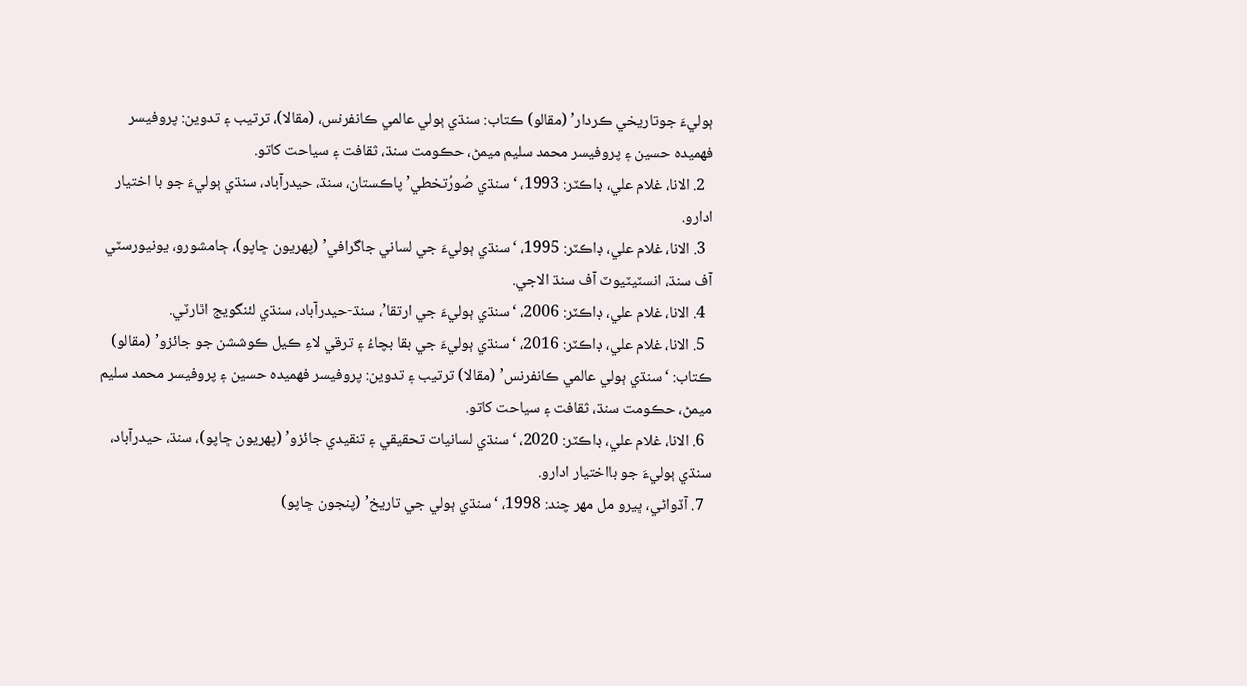ٻوليءَ جوتاريخي ڪردار’ (مقالو) ڪتاب: سنڌي ٻولي عالمي ڪانفرنس، (مقالا)، ترتيب ۽ تدوين: پروفيسر فهميده حسين ۽ پروفيسر محمد سليم ميمڻ، حڪومت سنڌ، ثقافت ۽ سياحت کاتو.
  2. الانا، غلام علي، ڊاڪٽر: 1993، ‘سنڌي صُورُتخطي’ پاڪستان، سنڌ، حيدرآباد، سنڌي ٻوليءَ جو با اختيار ادارو.
  3. الانا، غلام علي، ڊاڪٽر: 1995، ‘سنڌي ٻوليءَ جي لساني جاگرافي’ (پهريون ڇاپو)، ڄامشورو، يونيورسٽي آف سنڌ، انسٽيٽيوٽ آف سنڌ الاجي.
  4. الانا، غلام علي، ڊاڪٽر: 2006، ‘سنڌي ٻوليءَ جي ارتقا’، سنڌ-حيدرآباد، سنڌي لئنگويج اٿارٽي.
  5. الانا، غلام علي، ڊاڪٽر: 2016، ‘سنڌي ٻوليءَ جي بقا بچاءُ ۽ ترقي لاءِ ڪيل ڪوششن جو جائزو’ (مقالو) ڪتاب: ‘سنڌي ٻولي عالمي ڪانفرنس’ (مقالا) ترتيب ۽ تدوين: پروفيسر فهميده حسين ۽ پروفيسر محمد سليم ميمڻ، حڪومت سنڌ، ثقافت ۽ سياحت کاتو.
  6. الانا، غلام علي، ڊاڪٽر: 2020، ‘سنڌي لسانيات تحقيقي ۽ تنقيدي جائزو’ (پهريون ڇاپو)، سنڌ، حيدرآباد، سنڌي ٻوليءَ جو بااختيار ادارو.
  7. آڏواڻي، ڀيرو مل مهر چند: 1998، ‘سنڌي ٻولي جي تاريخ’ (پنجون ڇاپو)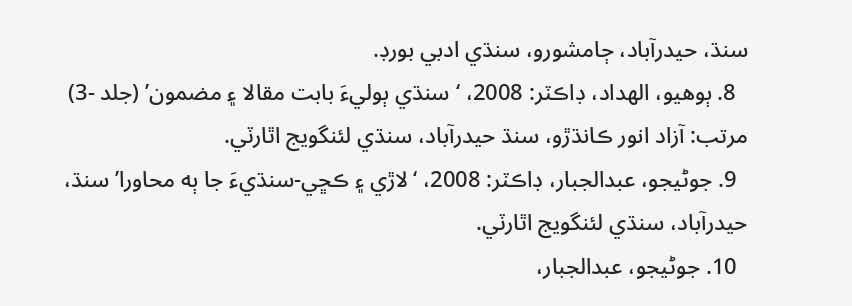سنڌ، حيدرآباد، ڄامشورو، سنڌي ادبي بورڊ.
  8. ٻوهيو، الهداد، ڊاڪٽر: 2008، ‘سنڌي ٻوليءَ بابت مقالا ۽ مضمون’ (جلد -3) مرتب: آزاد انور ڪانڌڙو، سنڌ حيدرآباد، سنڌي لئنگويج اٿارٽي.
  9. جوڻيجو، عبدالجبار، ڊاڪٽر: 2008، ‘لاڙي ۽ ڪڇي-سنڌيءَ جا ٻه محاورا’ سنڌ، حيدرآباد، سنڌي لئنگويج اٿارٽي.
  10. جوڻيجو، عبدالجبار،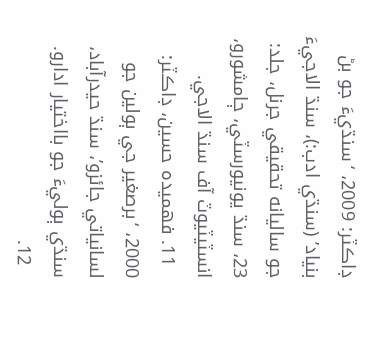ڊاڪٽر: 2009، ‘سنڌيءَ جو بڻ بنياد’ (سنڌي ادب:)، سنڌ الاجيءَ جو ساليانه تحقيقي جرنل، جلد: 23، سنڌ يونيورسٽي، ڄامشورو، انسٽيٽيوٽ آف سنڌ الاجي.
  11. فهميده حسين، ڊاڪٽر: 2000، ‘برصغير جي ٻولين جو لسانياتي جائزو’، سنڌ حيدرآباد، سنڌي ٻوليءَ جو بااختيار ادارو.
  12.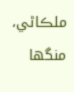ملڪاڻي، منگها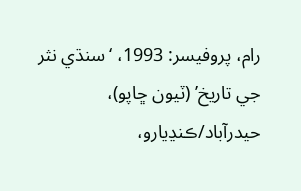رام، پروفيسر: 1993، ‘سنڌي نثر جي تاريخ’ (ٽيون ڇاپو)، حيدرآباد/ڪنڍيارو،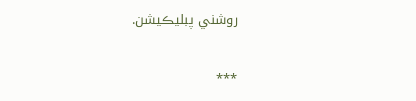روشني پبليڪيشن.

***